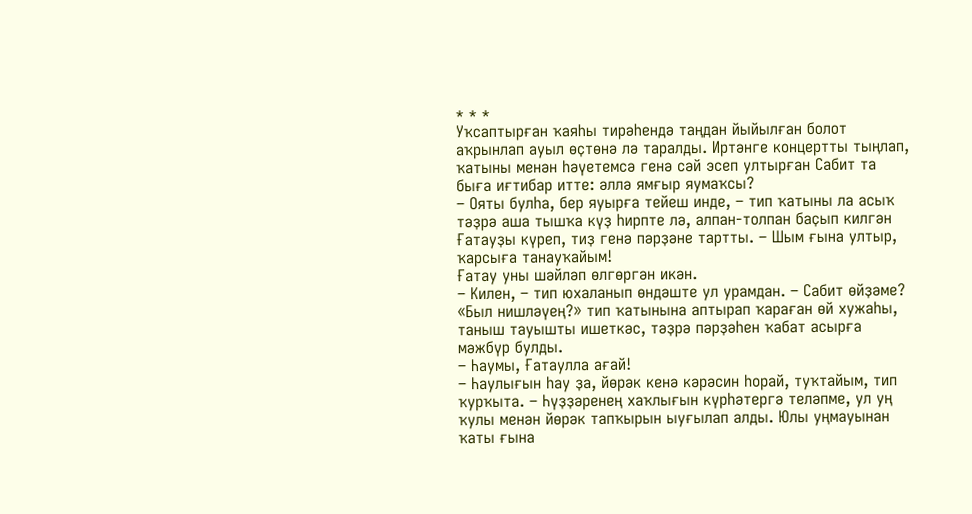* * *
Уҡсаптырған ҡаяһы тирәһендә таңдан йыйылған болот аҡрынлап ауыл өҫтөнә лә таралды. Иртәнге концертты тыңлап, ҡатыны менән һәүетемсә генә сәй эсеп ултырған Сабит та быға иғтибар итте: әллә ямғыр яумаҡсы?
– Ояты булһа, бер яуырға тейеш инде, – тип ҡатыны ла асыҡ тәҙрә аша тышҡа күҙ һирпте лә, алпан-толпан баҫып килгән Ғатауҙы күреп, тиҙ генә пәрҙәне тартты. – Шым ғына ултыр, ҡарсыға танауҡайым!
Ғатау уны шәйләп өлгөргән икән.
– Килен, – тип юхаланып өндәште ул урамдан. – Сабит өйҙәме?
«Был нишләүең?» тип ҡатынына аптырап ҡараған өй хужаһы, таныш тауышты ишеткәс, тәҙрә пәрҙәһен ҡабат асырға мәжбүр булды.
– Һаумы, Ғатаулла ағай!
– Һаулығын һау ҙа, йөрәк кенә кәрәсин һорай, туҡтайым, тип ҡурҡыта. – Һүҙҙәренең хаҡлығын күрһәтергә теләпме, ул уң ҡулы менән йөрәк тапҡырын ыуғылап алды. Юлы уңмауынан ҡаты ғына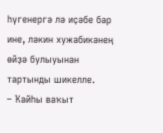һүгенергә лә иҫәбе бар ине, ләкин хужабикәнең өйҙә булыуынан тартынды шикелле.
– Ҡайһы ваҡыт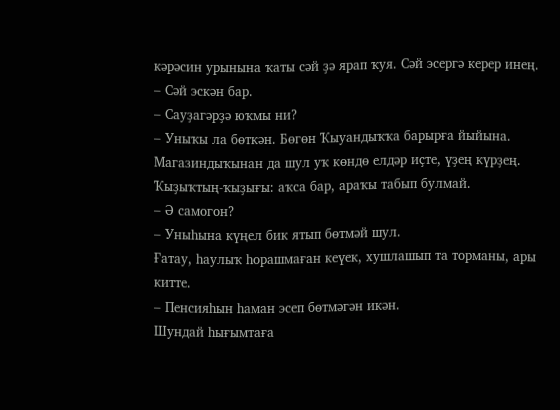кәрәсин урынына ҡаты сәй ҙә ярап ҡуя. Сәй эсергә керер инең.
– Сәй эскән бар.
– Сауҙагәрҙә юҡмы ни?
– Уныҡы ла бөткән. Бөгөн Ҡыуандыҡҡа барырға йыйына. Магазиндыҡынан да шул уҡ көндө елдәр иҫте, үҙең күрҙең. Ҡыҙыҡтың-ҡыҙығы: аҡса бар, араҡы табып булмай.
– Ә самогон?
– Уныһына күңел бик ятып бөтмәй шул.
Ғатау, һаулыҡ һорашмаған кеүек, хушлашып та торманы, ары китте.
– Пенсияһын һаман эсеп бөтмәгән икән.
Шундай һығымтаға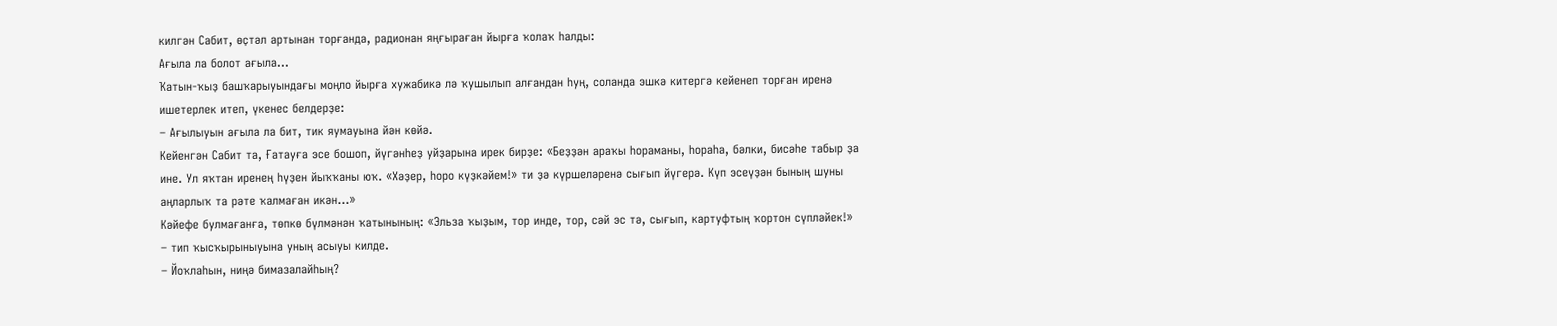килгән Сабит, өҫтәл артынан торғанда, радионан яңғыраған йырға ҡолаҡ һалды:
Ағыла ла болот ағыла...
Ҡатын-ҡыҙ башҡарыуындағы моңло йырға хужабикә лә ҡушылып алғандан һуң, соланда эшкә китергә кейенеп торған иренә ишетерлек итеп, үкенес белдерҙе:
– Ағылыуын ағыла ла бит, тик яумауына йән көйә.
Кейенгән Сабит та, Ғатауға эсе бошоп, йүгәнһеҙ уйҙарына ирек бирҙе: «Беҙҙән араҡы һораманы, һораһа, бәлки, бисәһе табыр ҙа ине. Ул яҡтан иренең һүҙен йыҡҡаны юҡ. «Хәҙер, һоро күҙкәйем!» ти ҙә күршеләренә сығып йүгерә. Күп эсеүҙән бының шуны аңларлыҡ та рәте ҡалмаған икән...»
Кәйефе булмағанға, төпкө бүлмәнән ҡатынының: «Эльза ҡыҙым, тор инде, тор, сәй эс тә, сығып, картуфтың ҡортон сүпләйек!» – тип ҡысҡырыныуына уның асыуы килде.
– Йоҡлаһын, ниңә бимазалайһың?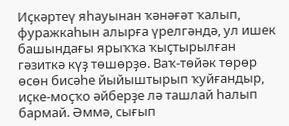Иҫкәртеү яһауынан ҡәнәғәт ҡалып, фуражкаһын алырға үрелгәндә, ул ишек башындағы ярыҡҡа ҡыҫтырылған гәзиткә күҙ төшөрҙө. Ваҡ-төйәк төрөр өсөн бисәһе йыйыштырып ҡуйғандыр, иҫке-моҫҡо әйберҙе лә ташлай һалып бармай. Әммә, сығып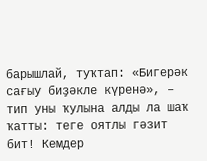барышлай, туҡтап: «Бигерәк сағыу биҙәкле күренә», – тип уны ҡулына алды ла шаҡ ҡатты: теге оятлы гәзит бит! Кемдер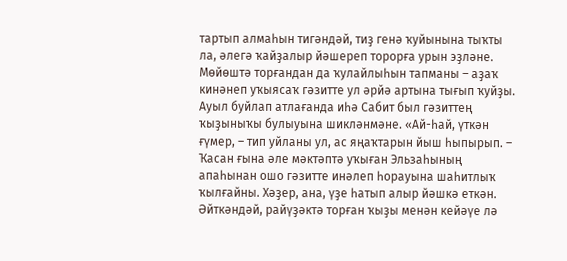тартып алмаһын тигәндәй, тиҙ генә ҡуйынына тыҡты ла, әлегә ҡайҙалыр йәшереп торорға урын эҙләне. Мөйөштә торғандан да ҡулайлыһын тапманы – аҙаҡ кинәнеп уҡыясаҡ гәзитте ул әрйә артына тығып ҡуйҙы.
Ауыл буйлап атлағанда иһә Сабит был гәзиттең ҡыҙыныҡы булыуына шикләнмәне. «Ай-һай, үткән ғүмер, – тип уйланы ул, ас яңаҡтарын йыш һыпырып. – Ҡасан ғына әле мәктәптә уҡыған Эльзаһының апаһынан ошо гәзитте инәлеп һорауына шаһитлыҡ ҡылғайны. Хәҙер, ана, үҙе һатып алыр йәшкә еткән. Әйткәндәй, райүҙәктә торған ҡыҙы менән кейәүе лә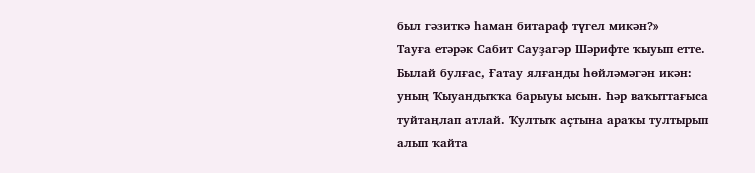был гәзиткә һаман битараф түгел микән?»
Тауға етәрәк Сабит Сауҙагәр Шәрифте ҡыуып етте. Былай булғас, Ғатау ялғанды һөйләмәгән икән: уның Ҡыуандыҡҡа барыуы ысын. Һәр ваҡыттағыса туйтаңлап атлай. Ҡултыҡ аҫтына араҡы тултырып алып ҡайта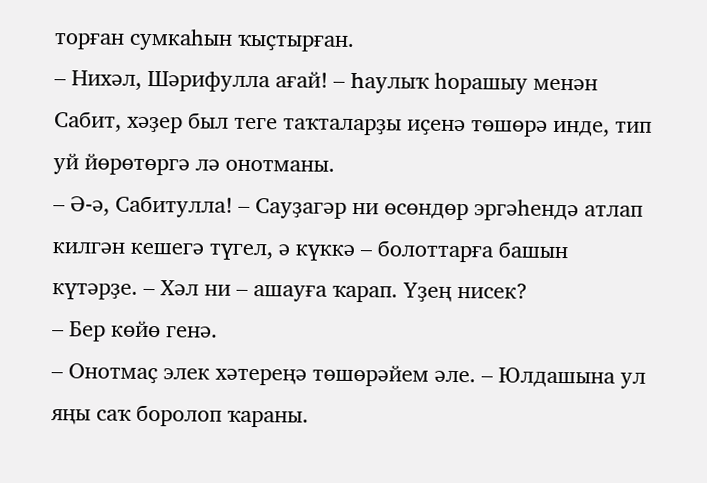торған сумкаһын ҡыҫтырған.
– Нихәл, Шәрифулла ағай! – Һаулыҡ һорашыу менән Сабит, хәҙер был теге таҡталарҙы иҫенә төшөрә инде, тип уй йөрөтөргә лә онотманы.
– Ә-ә, Сабитулла! – Сауҙагәр ни өсөндөр эргәһендә атлап килгән кешегә түгел, ә күккә – болоттарға башын күтәрҙе. – Хәл ни – ашауға ҡарап. Үҙең нисек?
– Бер көйө генә.
– Онотмаҫ элек хәтереңә төшөрәйем әле. – Юлдашына ул яңы саҡ боролоп ҡараны.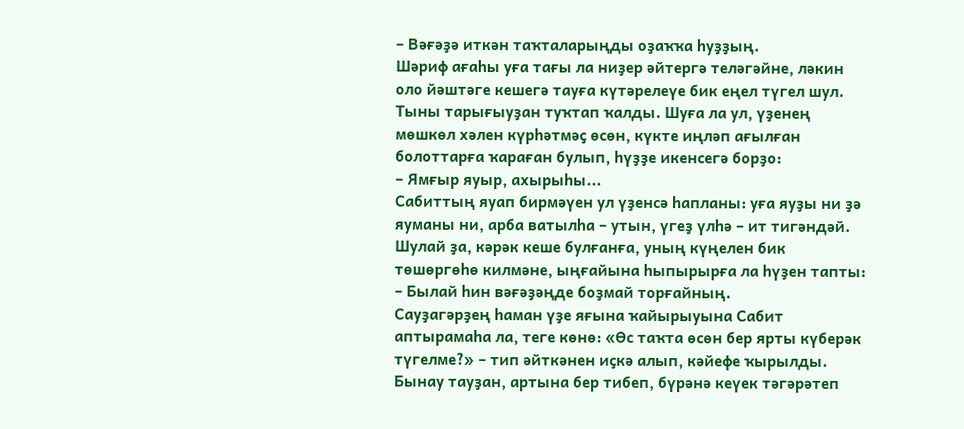– Вәғәҙә иткән таҡталарыңды оҙаҡҡа һуҙҙың.
Шәриф ағаһы уға тағы ла ниҙер әйтергә теләгәйне, ләкин оло йәштәге кешегә тауға күтәрелеүе бик еңел түгел шул. Тыны тарығыуҙан туҡтап ҡалды. Шуға ла ул, үҙенең мөшкөл хәлен күрһәтмәҫ өсөн, күкте иңләп ағылған болоттарға ҡараған булып, һүҙҙе икенсегә борҙо:
– Ямғыр яуыр, ахырыһы...
Сабиттың яуап бирмәүен ул үҙенсә һапланы: уға яуҙы ни ҙә яуманы ни, арба ватылһа – утын, үгеҙ үлһә – ит тигәндәй. Шулай ҙа, кәрәк кеше булғанға, уның күңелен бик төшөргөһө килмәне, ыңғайына һыпырырға ла һүҙен тапты:
– Былай һин вәғәҙәңде боҙмай торғайның.
Сауҙагәрҙең һаман үҙе яғына ҡайырыуына Сабит аптырамаһа ла, теге көнө: «Өс таҡта өсөн бер ярты күберәк түгелме?» – тип әйткәнен иҫкә алып, кәйефе ҡырылды. Бынау тауҙан, артына бер тибеп, бүрәнә кеүек тәгәрәтеп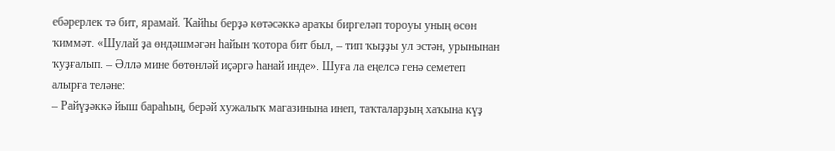ебәрерлек тә бит, ярамай. Ҡайһы берҙә көтәсәккә араҡы биргеләп тороуы уның өсөн ҡиммәт. «Шулай ҙа өндәшмәгән һайын ҡотора бит был, – тип ҡыҙҙы ул эстән, урынынан ҡуҙғалып. – Әллә мине бөтөнләй иҫәргә һанай инде». Шуға ла еңелсә генә семетеп алырға теләне:
– Райүҙәккә йыш бараһың, берәй хужалыҡ магазинына инеп, таҡталарҙың хаҡына күҙ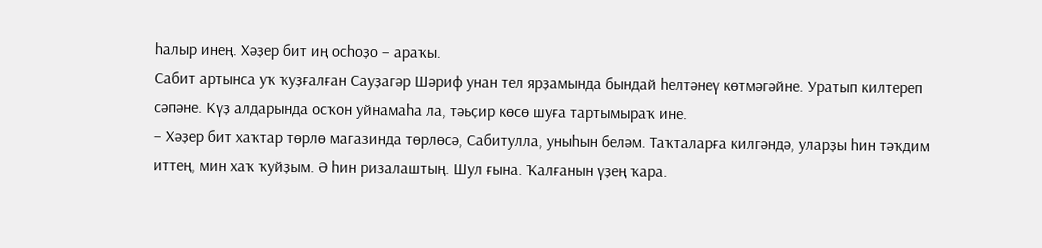һалыр инең. Хәҙер бит иң осһоҙо – араҡы.
Сабит артынса уҡ ҡуҙғалған Сауҙагәр Шәриф унан тел ярҙамында бындай һелтәнеү көтмәгәйне. Уратып килтереп сәпәне. Күҙ алдарында осҡон уйнамаһа ла, тәьҫир көсө шуға тартымыраҡ ине.
– Хәҙер бит хаҡтар төрлө магазинда төрлөсә, Сабитулла, уныһын беләм. Таҡталарға килгәндә, уларҙы һин тәҡдим иттең, мин хаҡ ҡуйҙым. Ә һин ризалаштың. Шул ғына. Ҡалғанын үҙең ҡара.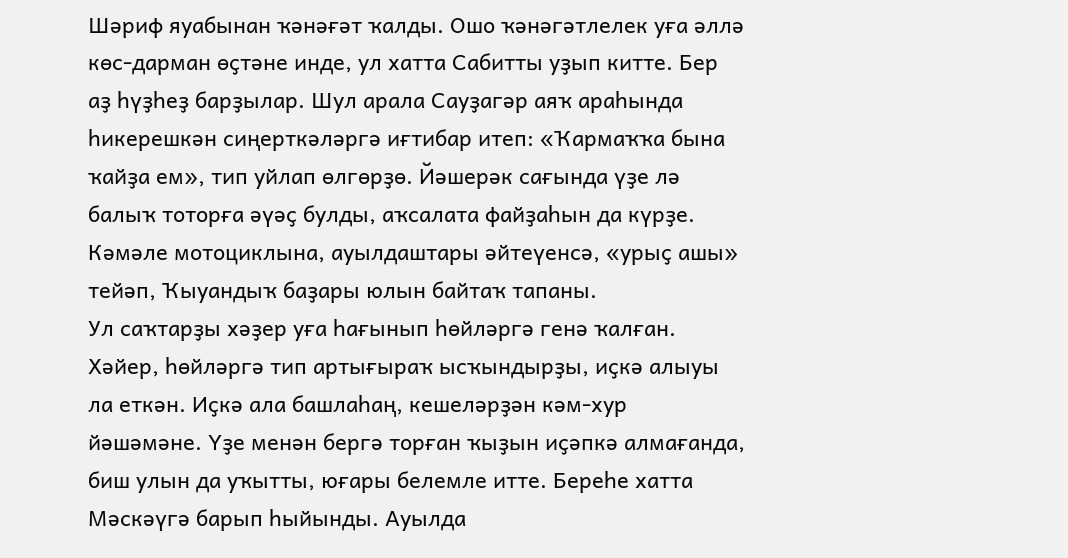Шәриф яуабынан ҡәнәғәт ҡалды. Ошо ҡәнәгәтлелек уға әллә көс-дарман өҫтәне инде, ул хатта Сабитты уҙып китте. Бер аҙ һүҙһеҙ барҙылар. Шул арала Сауҙагәр аяҡ араһында һикерешкән сиңерткәләргә иғтибар итеп: «Ҡармаҡҡа бына ҡайҙа ем», тип уйлап өлгөрҙө. Йәшерәк сағында үҙе лә балыҡ тоторға әүәҫ булды, аҡсалата файҙаһын да күрҙе. Кәмәле мотоциклына, ауылдаштары әйтеүенсә, «урыҫ ашы» тейәп, Ҡыуандыҡ баҙары юлын байтаҡ тапаны.
Ул саҡтарҙы хәҙер уға һағынып һөйләргә генә ҡалған. Хәйер, һөйләргә тип артығыраҡ ысҡындырҙы, иҫкә алыуы ла еткән. Иҫкә ала башлаһаң, кешеләрҙән кәм-хур йәшәмәне. Үҙе менән бергә торған ҡыҙын иҫәпкә алмағанда, биш улын да уҡытты, юғары белемле итте. Береһе хатта Мәскәүгә барып һыйынды. Ауылда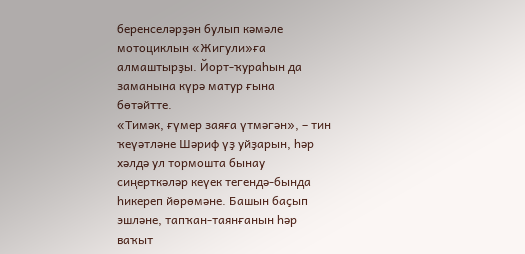беренселәрҙән булып кәмәле мотоциклын «Жигули»ға алмаштырҙы. Йорт-ҡураһын да заманына күрә матур ғына бөтәйтте.
«Тимәк, ғүмер заяға үтмәгән», – тин ҡеүәтләне Шәриф үҙ уйҙарын, һәр хәлдә ул тормошта бынау сиңерткәләр кеүек тегендә-бында һикереп йөрөмәне. Башын баҫып эшләне, тапҡан-таянғанын һәр ваҡыт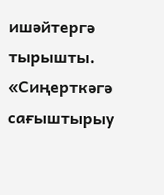ишәйтергә тырышты.
«Сиңерткәгә сағыштырыу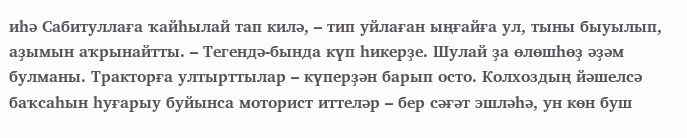иһә Сабитуллаға ҡайһылай тап килә, – тип уйлаған ыңғайға ул, тыны быуылып, аҙымын аҡрынайтты. – Тегендә-бында күп һикерҙе. Шулай ҙа өлөшһөҙ әҙәм булманы. Тракторға ултырттылар – күперҙән барып осто. Колхоздың йәшелсә баҡсаһын һуғарыу буйынса моторист иттеләр – бер сәғәт эшләһә, ун көн буш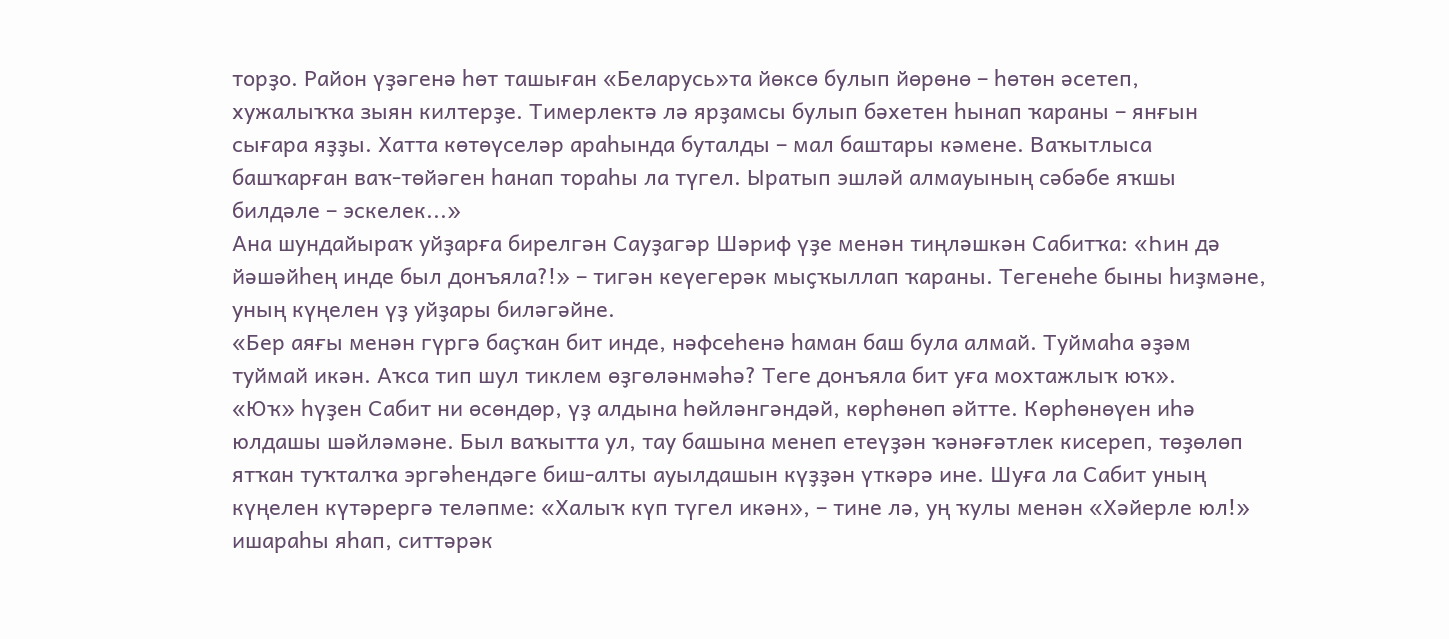торҙо. Район үҙәгенә һөт ташыған «Беларусь»та йөксө булып йөрөнө – һөтөн әсетеп, хужалыҡҡа зыян килтерҙе. Тимерлектә лә ярҙамсы булып бәхетен һынап ҡараны – янғын сығара яҙҙы. Хатта көтөүселәр араһында буталды – мал баштары кәмене. Ваҡытлыса башҡарған ваҡ-төйәген һанап тораһы ла түгел. Ыратып эшләй алмауының сәбәбе яҡшы билдәле – эскелек...»
Ана шундайыраҡ уйҙарға бирелгән Сауҙагәр Шәриф үҙе менән тиңләшкән Сабитҡа: «Һин дә йәшәйһең инде был донъяла?!» – тигән кеүегерәк мыҫҡыллап ҡараны. Тегенеһе быны һиҙмәне, уның күңелен үҙ уйҙары биләгәйне.
«Бер аяғы менән гүргә баҫҡан бит инде, нәфсеһенә һаман баш була алмай. Туймаһа әҙәм туймай икән. Аҡса тип шул тиклем өҙгөләнмәһә? Теге донъяла бит уға мохтажлыҡ юҡ».
«Юҡ» һүҙен Сабит ни өсөндөр, үҙ алдына һөйләнгәндәй, көрһөнөп әйтте. Көрһөнөүен иһә юлдашы шәйләмәне. Был ваҡытта ул, тау башына менеп етеүҙән ҡәнәғәтлек кисереп, төҙөлөп ятҡан туҡталҡа эргәһендәге биш-алты ауылдашын күҙҙән үткәрә ине. Шуға ла Сабит уның күңелен күтәрергә теләпме: «Халыҡ күп түгел икән», – тине лә, уң ҡулы менән «Хәйерле юл!» ишараһы яһап, ситтәрәк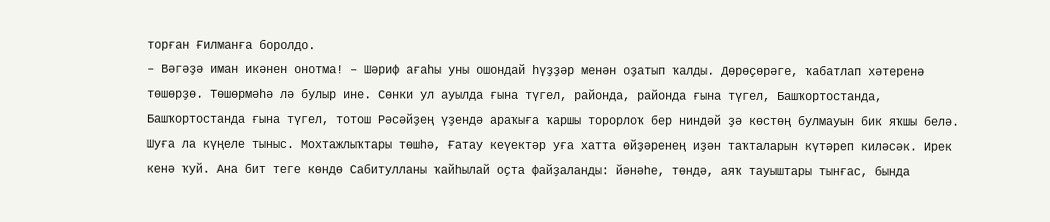торған Ғилманға боролдо.
– Вәгәҙә иман икәнен онотма! – Шәриф ағаһы уны ошондай һүҙҙәр менән оҙатып ҡалды. Дөрөҫөрәге, ҡабатлап хәтеренә төшөрҙө. Төшөрмәһә лә булыр ине. Сөнки ул ауылда ғына түгел, районда, районда ғына түгел, Башҡортостанда, Башҡортостанда ғына түгел, тотош Рәсәйҙең үҙендә араҡыға ҡаршы торорлоҡ бер ниндәй ҙә көстөң булмауын бик яҡшы белә. Шуға ла күңеле тыныс. Мохтажлыҡтары төшһә, Ғатау кеүектәр уға хатта өйҙәренең иҙән таҡталарын күтәреп киләсәк. Ирек кенә ҡуй. Ана бит теге көндө Сабитулланы ҡайһылай оҫта файҙаланды: йәнәһе, төндә, аяҡ тауыштары тынғас, бында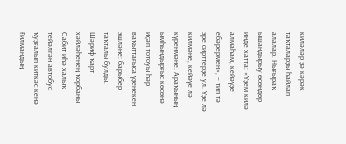киләләр ҙә кәрәк таҡталарҙы һайлап алалар. Нығыраҡ ышандырыу өсөндөр инде хатта: «Үҙем килә алмаһам, кейәүҙе ебәрермен», – тип тә эре сирттерҙе ул. Үҙе лә килмәне, кейәүе лә күренмәне. Араҡының ымһындырғыс көсөнә иҫәп тотоуы һәр ваҡыттағыса үҙенекен эшләне: барыбер таҡталы булды.
Шәриф ҡарт хәйләһенең ҡорбаны Сабит иһә халыҡ тейәлгән автобус ҡуҙғалып киткәс кенә Ғилмандың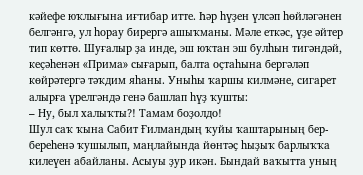кәйефе юҡлығына иғтибар итте. Һәр һүҙен үлсәп һөйләгәнен белгәнгә, ул һорау бирергә ашыҡманы. Мәле еткәс, үҙе әйтер тип көттө. Шуғалыр ҙа инде, эш юҡтан эш булһын тигәндәй, кеҫәһенән «Прима» сығарып, балта оҫтаһына бергәләп көйрәтергә тәҡдим яһаны. Уныһы ҡаршы килмәне, сигарет алырға үрелгәндә генә башлап һүҙ ҡушты:
– Ну, был халыҡты?! Тамам боҙолдо!
Шул саҡ ҡына Сабит Ғилмандың ҡуйы ҡаштарының бер-береһенә ҡушылып, маңлайында йөнтәҫ һыҙыҡ барлыҡҡа килеүен абайланы. Асыуы ҙур икән. Бындай ваҡытта уның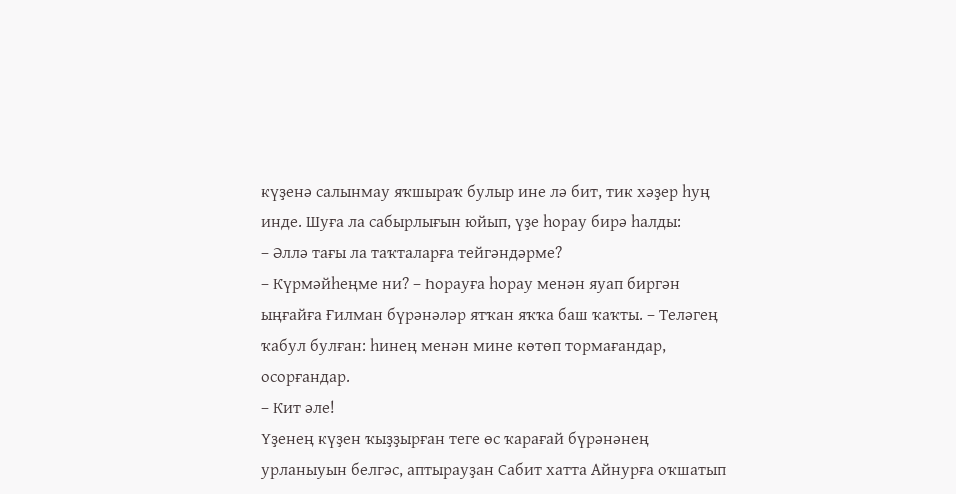күҙенә салынмау яҡшыраҡ булыр ине лә бит, тик хәҙер һуң инде. Шуға ла сабырлығын юйып, үҙе һорау бирә һалды:
– Әллә тағы ла таҡталарға тейгәндәрме?
– Күрмәйһеңме ни? – Һорауға һорау менән яуап биргән ыңғайға Ғилман бүрәнәләр ятҡан яҡҡа баш ҡаҡты. – Теләгең ҡабул булған: һинең менән мине көтөп тормағандар, осорғандар.
– Кит әле!
Үҙенең күҙен ҡыҙҙырған теге өс ҡарағай бүрәнәнең урланыуын белгәс, аптырауҙан Сабит хатта Айнурға оҡшатып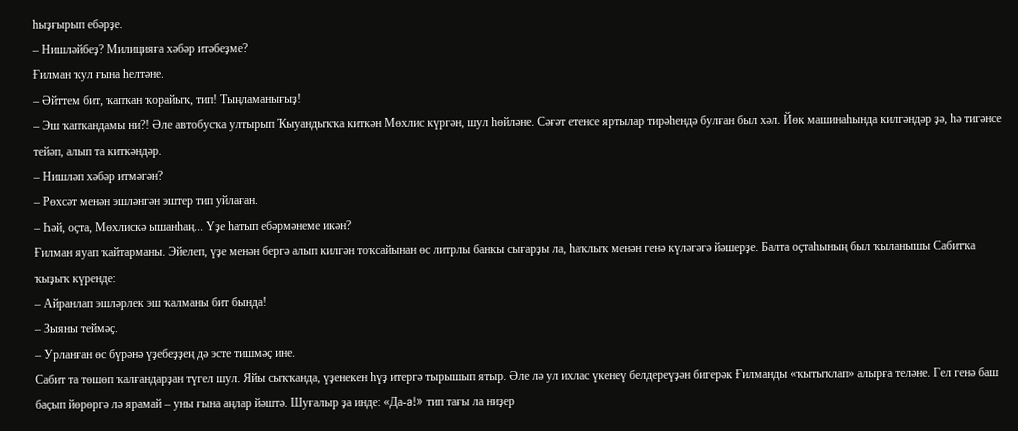һыҙғырып ебәрҙе.
– Нишләйбеҙ? Милицияға хәбәр итәбеҙме?
Ғилман ҡул ғына һелтәне.
– Әйттем бит, ҡапҡан ҡорайыҡ, тип! Тыңламанығыҙ!
– Эш ҡапҡандамы ни?! Әле автобусҡа ултырып Ҡыуандыҡҡа киткән Мөхлис күргән, шул һөйләне. Сәғәт етенсе яртылар тирәһендә булған был хәл. Йөк машинаһында килгәндәр ҙә, һә тигәнсе тейәп, алып та киткәндәр.
– Нишләп хәбәр итмәгән?
– Рөхсәт менән эшләнгән эштер тип уйлаған.
– Һәй, оҫта, Мөхлискә ышанһаң... Үҙе һатып ебәрмәнеме икән?
Ғилман яуап ҡайтарманы. Эйелеп, үҙе менән бергә алып килгән тоҡсайынан өс литрлы банкы сығарҙы ла, һаҡлыҡ менән генә күләгәгә йәшерҙе. Балта оҫтаһының был ҡыланышы Сабитҡа ҡыҙыҡ күренде:
– Айранлап эшләрлек эш ҡалманы бит бында!
– Зыяны теймәҫ.
– Урланған өс бүрәнә үҙебеҙҙең дә эсте тишмәҫ ине.
Сабит та төшөп ҡалғандарҙан түгел шул. Яйы сыҡҡанда, үҙенекен һүҙ итергә тырышып ятыр. Әле лә ул ихлас үкенеү белдереүҙән бигерәк Ғилманды «ҡытыҡлап» алырға теләне. Гел генә баш баҫып йөрөргә лә ярамай – уны ғына аңлар йәштә. Шуғалыр ҙа инде: «Да-a!» тип тағы ла ниҙер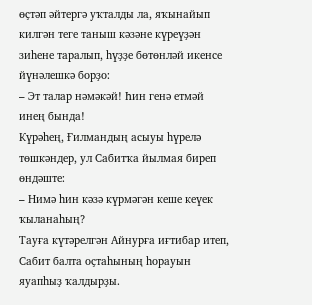өҫтәп әйтергә уҡталды ла, яҡынайып килгән теге таныш кәзәне күреүҙән зиһене таралып, һүҙҙе бөтөнләй икенсе йүнәлешкә борҙо:
– Эт талар нәмәкәй! Һин генә етмәй инең бында!
Күрәһең, Ғилмандың асыуы һүрелә төшкәндер, ул Сабитҡа йылмая биреп өндәште:
– Нимә һин кәзә күрмәгән кеше кеүек ҡыланаһың?
Тауға күтәрелгән Айнурға иғтибар итеп, Сабит балта оҫтаһының һорауын яуапһыҙ ҡалдырҙы.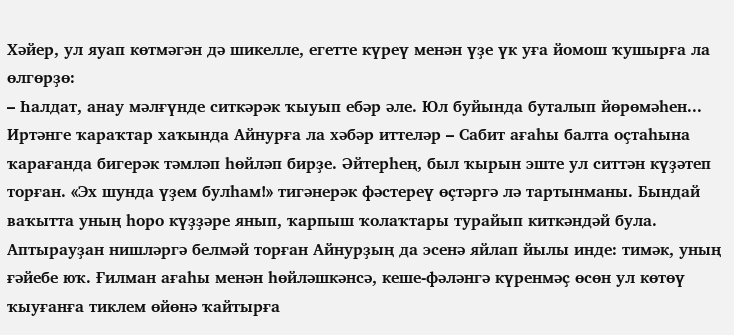Хәйер, ул яуап көтмәгән дә шикелле, егетте күреү менән үҙе үк уға йомош ҡушырға ла өлгөрҙө:
– Һалдат, анау мәлғүнде ситкәрәк ҡыуып ебәр әле. Юл буйында буталып йөрөмәһен...
Иртәнге ҡараҡтар хаҡында Айнурға ла хәбәр иттеләр – Сабит ағаһы балта оҫтаһына ҡарағанда бигерәк тәмләп һөйләп бирҙе. Әйтерһең, был ҡырын эште ул ситтән күҙәтеп торған. «Эх шунда үҙем булһам!» тигәнерәк фәстереү өҫтәргә лә тартынманы. Бындай ваҡытта уның һоро күҙҙәре янып, ҡарпыш ҡолаҡтары турайып киткәндәй була.
Аптырауҙан нишләргә белмәй торған Айнурҙың да эсенә яйлап йылы инде: тимәк, уның ғәйебе юҡ. Ғилман ағаһы менән һөйләшкәнсә, кеше-фәләнгә күренмәҫ өсөн ул көтөү ҡыуғанға тиклем өйөнә ҡайтырға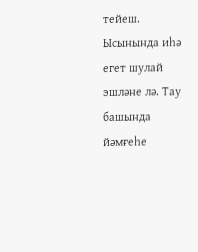тейеш. Ысынында иһә егет шулай эшләне лә. Тау башында йәмғеһе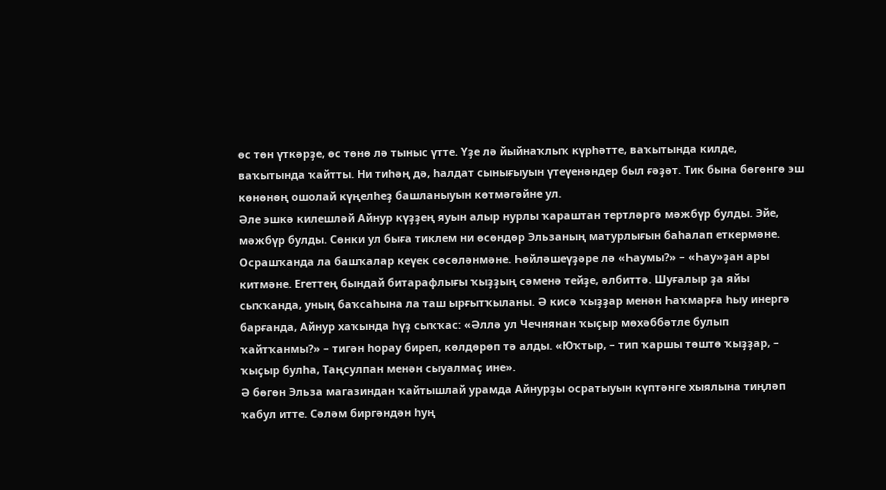өс төн үткәрҙе, өс төнө лә тыныс үтте. Үҙе лә йыйнаҡлыҡ күрһәтте, ваҡытында килде, ваҡытында ҡайтты. Ни тиһәң дә, һалдат сынығыуын үтеүенәндер был ғәҙәт. Тик бына бөгөнгө эш көнөнөң ошолай күңелһеҙ башланыуын көтмәгәйне ул.
Әле эшкә килешләй Айнур күҙҙең яуын алыр нурлы ҡараштан тертләргә мәжбүр булды. Эйе, мәжбүр булды. Сөнки ул быға тиклем ни өсөндөр Эльзаның матурлығын баһалап еткермәне. Осрашҡанда ла башҡалар кеүек сөсөләнмәне. Һөйләшеүҙәре лә «Һаумы?» – «Һау»ҙан ары китмәне. Егеттең бындай битарафлығы ҡыҙҙың сәменә тейҙе, әлбиттә. Шуғалыр ҙа яйы сыҡҡанда, уның баҡсаһына ла таш ырғытҡыланы. Ә кисә ҡыҙҙар менән Һаҡмарға һыу инергә барғанда, Айнур хаҡында һүҙ сыҡҡас: «Әллә ул Чечнянан ҡыҫыр мөхәббәтле булып ҡайтҡанмы?» – тигән һорау биреп, көлдөрөп тә алды. «Юҡтыр, – тип ҡаршы төштө ҡыҙҙар, – ҡыҫыр булһа, Таңсулпан менән сыуалмаҫ ине».
Ә бөгөн Эльза магазиндан ҡайтышлай урамда Айнурҙы осратыуын күптәнге хыялына тиңләп ҡабул итте. Сәләм биргәндән һуң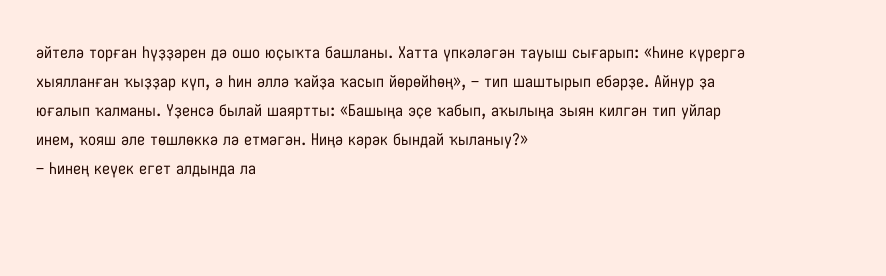әйтелә торған һүҙҙәрен дә ошо юҫыҡта башланы. Хатта үпкәләгән тауыш сығарып: «Һине күрергә хыялланған ҡыҙҙар күп, ә һин әллә ҡайҙа ҡасып йөрөйһөң», – тип шаштырып ебәрҙе. Айнур ҙа юғалып ҡалманы. Үҙенсә былай шаяртты: «Башыңа эҫе ҡабып, аҡылыңа зыян килгән тип уйлар инем, ҡояш әле төшлөккә лә етмәгән. Ниңә кәрәк бындай ҡыланыу?»
– Һинең кеүек егет алдында ла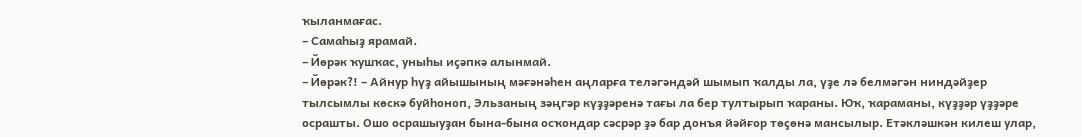ҡыланмағас.
– Самаһыҙ ярамай.
– Йөрәк ҡушҡас, уныһы иҫәпкә алынмай.
– Йөрәк?! – Айнур һүҙ айышының мәғәнәһен аңларға теләгәндәй шымып ҡалды ла, үҙе лә белмәгән ниндәйҙер тылсымлы көскә буйһоноп, Эльзаның зәңгәр күҙҙәренә тағы ла бер тултырып ҡараны. Юҡ, ҡараманы, күҙҙәр үҙҙәре осрашты. Ошо осрашыуҙан бына-бына осҡондар сәсрәр ҙә бар донъя йәйғор төҫөнә мансылыр. Етәкләшкән килеш улар,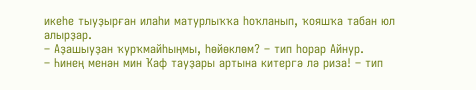икеһе тыуҙырған илаһи матурлыҡҡа һоҡланып, ҡояшҡа табан юл алырҙар.
– Аҙашыуҙан ҡурҡмайһыңмы, һөйөклөм? – тип һорар Айнур.
– Һинең менән мин Ҡаф тауҙары артына китергә лә риза! – тип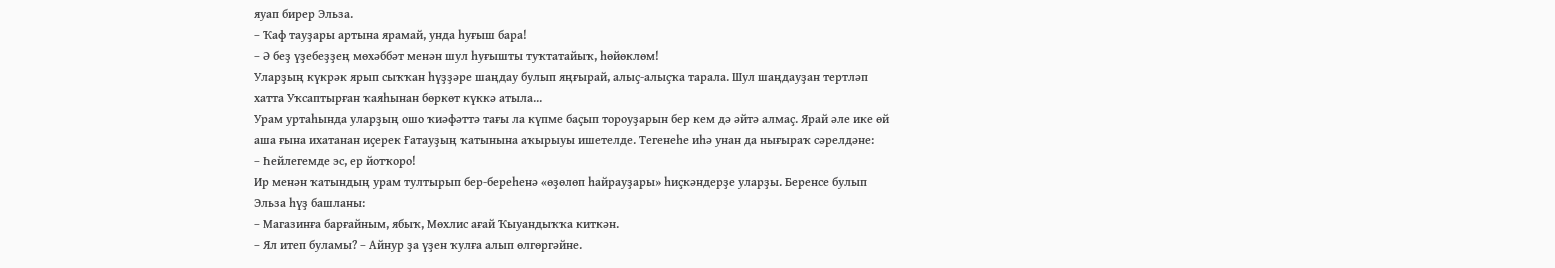яуап бирер Эльза.
– Ҡаф тауҙары артына ярамай, унда һуғыш бара!
– Ә беҙ үҙебеҙҙең мөхәббәт менән шул һуғышты туҡтатайыҡ, һөйөклөм!
Уларҙың күкрәк ярып сыҡҡан һүҙҙәре шаңдау булып яңғырай, алыҫ-алыҫҡа тарала. Шул шаңдауҙан тертләп хатта Уҡсаптырған ҡаяһынан бөркөт күккә атыла...
Урам уртаһында уларҙың ошо ҡиәфәттә тағы ла күпме баҫып тороуҙарын бер кем дә әйтә алмаҫ. Ярай әле ике өй аша ғына ихатанан иҫерек Ғатауҙың ҡатынына аҡырыуы ишетелде. Тегенеһе иһә унан да нығыраҡ сәрелдәне:
– Һейлегемде эс, ер йотҡоро!
Ир менән ҡатындың урам тултырып бер-береһенә «өҙөлөп һайрауҙары» һиҫкәндерҙе уларҙы. Беренсе булып Эльза һүҙ башланы:
– Магазинға барғайным, ябыҡ, Мөхлис ағай Ҡыуандыҡҡа киткән.
– Ял итеп буламы? – Айнур ҙа үҙен ҡулға алып өлгөргәйне.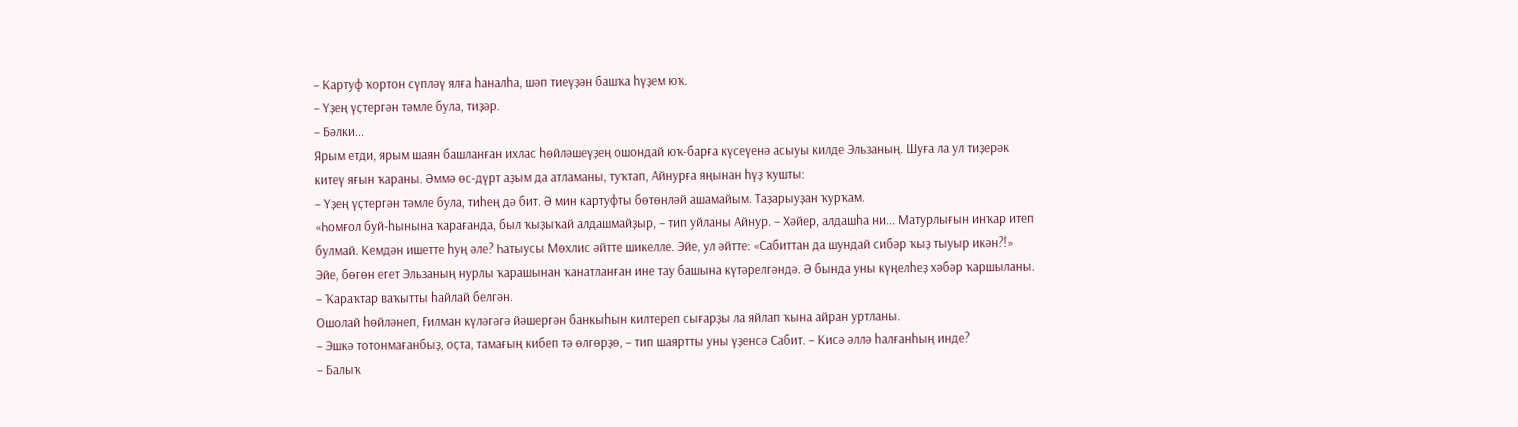– Картуф ҡортон сүпләү ялға һаналһа, шәп тиеүҙән башҡа һүҙем юҡ.
– Үҙең үҫтергән тәмле була, тиҙәр.
– Бәлки...
Ярым етди, ярым шаян башланған ихлас һөйләшеүҙең ошондай юҡ-барға күсеүенә асыуы килде Эльзаның. Шуға ла ул тиҙерәк китеү яғын ҡараны. Әммә өс-дүрт аҙым да атламаны, туҡтап, Айнурға яңынан һүҙ ҡушты:
– Үҙең үҫтергән тәмле була, тиһең дә бит. Ә мин картуфты бөтөнләй ашамайым. Таҙарыуҙан ҡурҡам.
«Һомғол буй-һынына ҡарағанда, был ҡыҙыҡай алдашмайҙыр, – тип уйланы Айнур. – Хәйер, алдашһа ни... Матурлығын инҡар итеп булмай. Кемдән ишетте һуң әле? Һатыусы Мөхлис әйтте шикелле. Эйе, ул әйтте: «Сабиттан да шундай сибәр ҡыҙ тыуыр икән?!»
Эйе, бөгөн егет Эльзаның нурлы ҡарашынан ҡанатланған ине тау башына күтәрелгәндә. Ә бында уны күңелһеҙ хәбәр ҡаршыланы.
– Ҡараҡтар ваҡытты һайлай белгән.
Ошолай һөйләнеп, Ғилман күләгәгә йәшергән банкыһын килтереп сығарҙы ла яйлап ҡына айран уртланы.
– Эшкә тотонмағанбыҙ, оҫта, тамағың кибеп тә өлгөрҙө, – тип шаяртты уны үҙенсә Сабит. – Кисә әллә һалғанһың инде?
– Балыҡ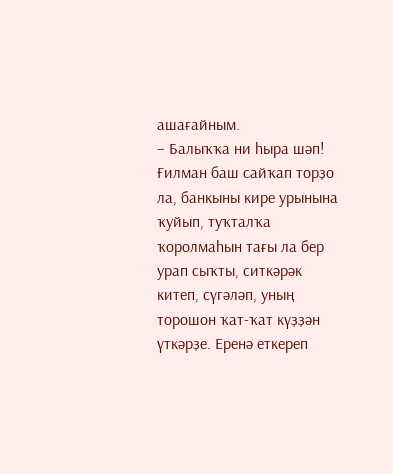ашағайным.
– Балыҡҡа ни һыра шәп!
Ғилман баш сайҡап торҙо ла, банкыны кире урынына ҡуйып, туҡталҡа ҡоролмаһын тағы ла бер урап сыҡты, ситкәрәк китеп, сүгәләп, уның торошон ҡат-ҡат күҙҙән үткәрҙе. Еренә еткереп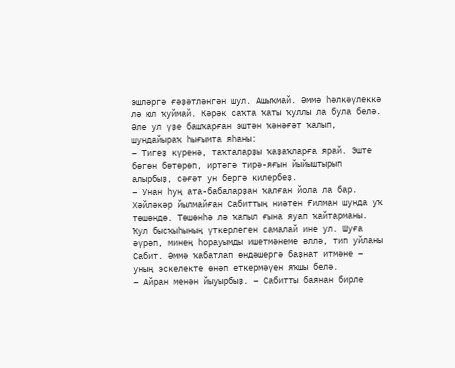эшләргә ғәҙәтләнгән шул. Ашыҡмай. Әммә һәлкәүлеккә лә юл ҡуймай. Кәрәк саҡта ҡаты ҡуллы ла була белә. Әле ул үҙе башҡарған эштән ҡәнәғәт ҡалып, шундайыраҡ һығымта яһаны:
– Тигеҙ күренә, таҡталарҙы ҡаҙаҡларға ярай. Эште бөгөн бөтөрөп, иртәгә тирә-яғын йыйыштырып алырбыҙ, сәғәт ун бергә килербеҙ.
– Унан һуң ата-бабаларҙан ҡалған йола ла бар.
Хәйләкәр йылмайған Сабиттың ниәтен Ғилман шунда уҡ төшөндө. Төшөнһә лә ҡапыл ғына яуап ҡайтарманы. Ҡул бысҡыһының үткерлеген самалай ине ул. Шуға әүрәп, минең һорауымды ишетмәнеме әллә, тип уйланы Сабит. Әммә ҡабатлап өндәшергә баҙнат итмәне – уның эскелекте өнәп еткермәүен яҡшы белә.
– Айран менән йыуырбыҙ. – Сабитты баянан бирле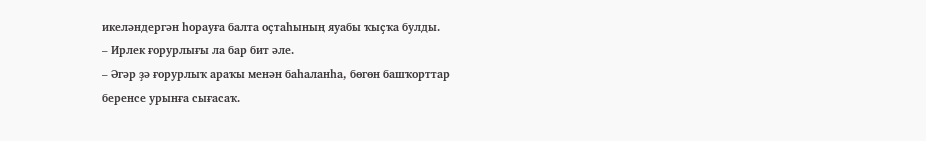икеләндергән һорауға балта оҫтаһының яуабы ҡыҫҡа булды.
– Ирлек ғорурлығы ла бар бит әле.
– Әгәр ҙә ғорурлыҡ араҡы менән баһаланһа, бөгөн башҡорттар беренсе урынға сығасаҡ.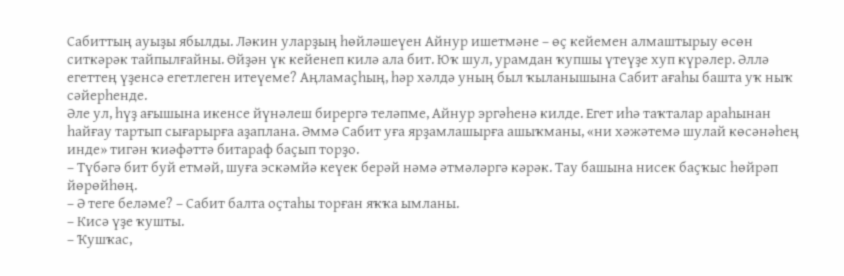Сабиттың ауыҙы ябылды. Ләкин уларҙың һөйләшеүен Айнур ишетмәне – өҫ кейемен алмаштырыу өсөн ситкәрәк тайпылғайны. Өйҙән үк кейенеп килә ала бит. Юҡ шул, урамдан ҡупшы үтеүҙе хуп күрәлер. Әллә егеттең үҙенсә егетлеген итеүеме? Аңламаҫһың, һәр хәлдә уның был ҡыланышына Сабит ағаһы башта уҡ ныҡ сәйерһенде.
Әле ул, һүҙ ағышына икенсе йүнәлеш бирергә теләпме, Айнур эргәһенә килде. Егет иһә таҡталар араһынан һайғау тартып сығарырға аҙаплана. Әммә Сабит уға ярҙамлашырға ашыҡманы, «ни хәжәтемә шулай көсәнәһең инде» тигән ҡиәфәттә битараф баҫып торҙо.
– Түбәгә бит буй етмәй, шуға эскәмйә кеүек берәй нәмә әтмәләргә кәрәк. Тау башына нисек баҫҡыс һөйрәп йөрөйһөң.
– Ә теге беләме? – Сабит балта оҫтаһы торған яҡҡа ымланы.
– Кисә үҙе ҡушты.
– Ҡушҡас,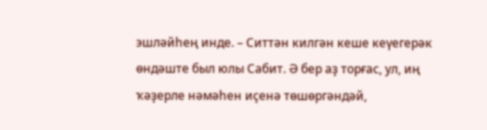эшләйһең инде. – Ситтән килгән кеше кеүегерәк өндәште был юлы Сабит. Ә бер аҙ торғас, ул, иң ҡәҙерле нәмәһен иҫенә төшөргәндәй,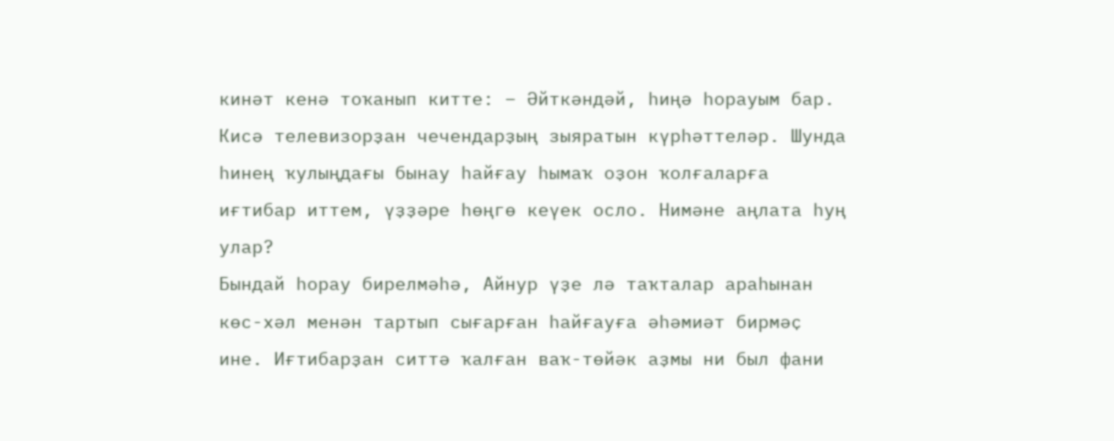кинәт кенә тоҡанып китте: – Әйткәндәй, һиңә һорауым бар. Кисә телевизорҙан чечендарҙың зыяратын күрһәттеләр. Шунда һинең ҡулыңдағы бынау һайғау һымаҡ оҙон ҡолғаларға иғтибар иттем, үҙҙәре һөңгө кеүек осло. Нимәне аңлата һуң улар?
Бындай һорау бирелмәһә, Айнур үҙе лә таҡталар араһынан көс-хәл менән тартып сығарған һайғауға әһәмиәт бирмәҫ ине. Иғтибарҙан ситтә ҡалған ваҡ-төйәк аҙмы ни был фани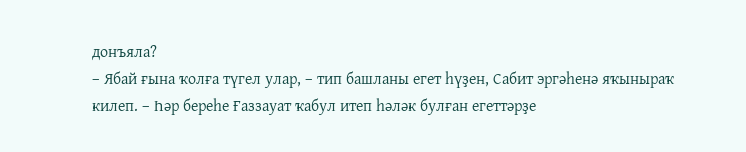донъяла?
– Ябай ғына ҡолға түгел улар, – тип башланы егет һүҙен, Сабит эргәһенә яҡыныраҡ килеп. – Һәр береһе Ғаззауат ҡабул итеп һәләк булған егеттәрҙе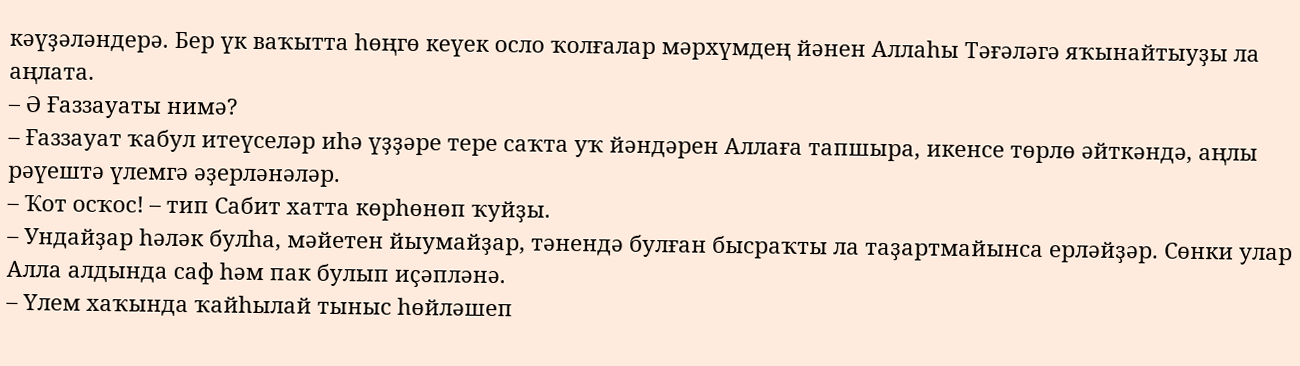кәүҙәләндерә. Бер үк ваҡытта һөңгө кеүек осло ҡолғалар мәрхүмдең йәнен Аллаһы Тәғәләгә яҡынайтыуҙы ла аңлата.
– Ә Ғаззауаты нимә?
– Ғаззауат ҡабул итеүселәр иһә үҙҙәре тере саҡта уҡ йәндәрен Аллаға тапшыра, икенсе төрлө әйткәндә, аңлы рәүештә үлемгә әҙерләнәләр.
– Ҡот осҡос! – тип Сабит хатта көрһөнөп ҡуйҙы.
– Ундайҙар һәләк булһа, мәйетен йыумайҙар, тәнендә булған бысраҡты ла таҙартмайынса ерләйҙәр. Сөнки улар Алла алдында саф һәм пак булып иҫәпләнә.
– Үлем хаҡында ҡайһылай тыныс һөйләшеп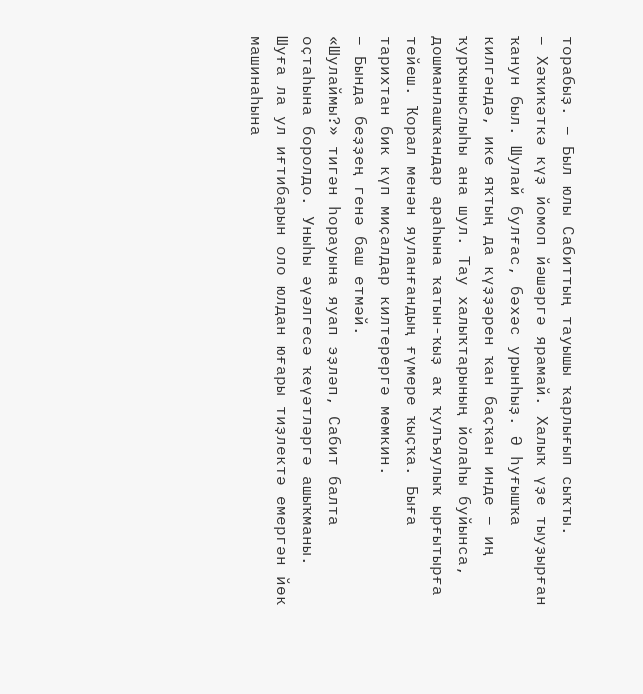торабыҙ. – Был юлы Сабиттың тауышы ҡарлығып сыҡты.
– Хәҡиҡәткә күҙ йомоп йәшәргә ярамай. Халыҡ үҙе тыуҙырған ҡанун был. Шулай булғас, бәхәс урынһыҙ. Ә һуғышҡа килгәндә, ике яҡтың да күҙҙәрен ҡан баҫҡан инде – иң ҡурҡыныслыһы ана шул. Тау халыҡтарының йолаһы буйынса, дошманлашҡандар араһына ҡатын-ҡыҙ аҡ ҡулъяулыҡ ырғытырға тейеш. Ҡорал менән яуланғандың ғүмере ҡыҫҡа. Быға тарихтан бик күп миҫалдар килтерергә мөмкин.
– Бында беҙҙең генә баш етмәй.
«Шулаймы?» тигән һорауына яуап эҙләп, Сабит балта оҫтаһына боролдо. Уныһы әүәлгесә ҡеүәтләргә ашыҡманы. Шуға ла ул иғтибарын оло юлдан юғары тиҙлектә емергән йөк машинаһына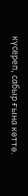күсереп, сабыр ғына көттө.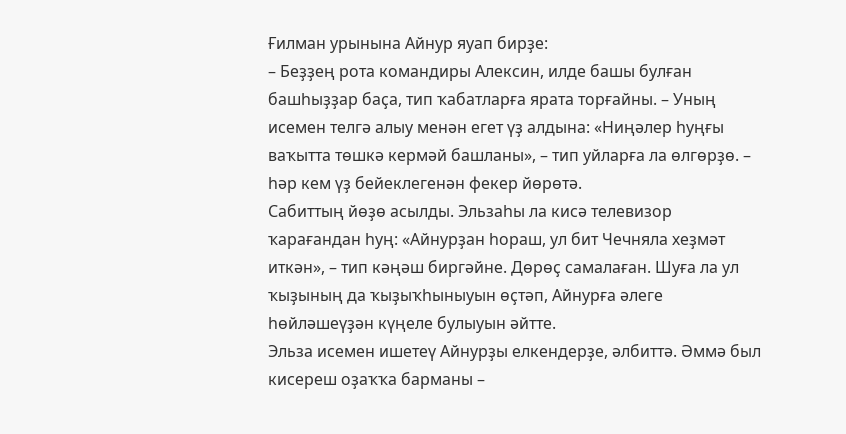Ғилман урынына Айнур яуап бирҙе:
– Беҙҙең рота командиры Алексин, илде башы булған башһыҙҙар баҫа, тип ҡабатларға ярата торғайны. – Уның исемен телгә алыу менән егет үҙ алдына: «Ниңәлер һуңғы ваҡытта төшкә кермәй башланы», – тип уйларға ла өлгөрҙө. – һәр кем үҙ бейеклегенән фекер йөрөтә.
Сабиттың йөҙө асылды. Эльзаһы ла кисә телевизор ҡарағандан һуң: «Айнурҙан һораш, ул бит Чечняла хеҙмәт иткән», – тип кәңәш биргәйне. Дөрөҫ самалаған. Шуға ла ул ҡыҙының да ҡыҙыҡһыныуын өҫтәп, Айнурға әлеге һөйләшеүҙән күңеле булыуын әйтте.
Эльза исемен ишетеү Айнурҙы елкендерҙе, әлбиттә. Әммә был кисереш оҙаҡҡа барманы –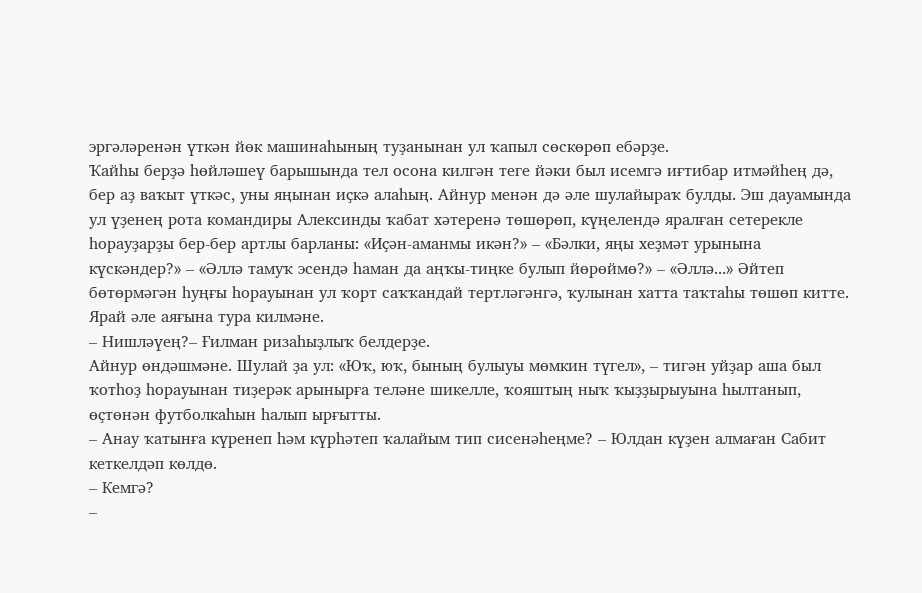эргәләренән үткән йөк машинаһының туҙанынан ул ҡапыл сөскөрөп ебәрҙе.
Ҡайһы берҙә һөйләшеү барышында тел осона килгән теге йәки был исемгә иғтибар итмәйһең дә, бер аҙ ваҡыт үткәс, уны яңынан иҫкә алаһың. Айнур менән дә әле шулайыраҡ булды. Эш дауамында ул үҙенең рота командиры Алексинды ҡабат хәтеренә төшөрөп, күңелендә яралған сетерекле һорауҙарҙы бер-бер артлы барланы: «Иҫән-аманмы икән?» – «Бәлки, яңы хеҙмәт урынына күскәндер?» – «Әллә тамуҡ эсендә һаман да аңҡы-тиңке булып йөрөймө?» – «Әллә...» Әйтеп бөтөрмәгән һуңғы һорауынан ул ҡорт саҡҡандай тертләгәнгә, ҡулынан хатта таҡтаһы төшөп китте. Ярай әле аяғына тура килмәне.
– Нишләүең?– Ғилман ризаһыҙлыҡ белдерҙе.
Айнур өндәшмәне. Шулай ҙа ул: «Юҡ, юҡ, бының булыуы мөмкин түгел», – тигән уйҙар аша был ҡотһоҙ һорауынан тиҙерәк арынырға теләне шикелле, ҡояштың ныҡ ҡыҙҙырыуына һылтанып, өҫтөнән футболкаһын һалып ырғытты.
– Анау ҡатынға күренеп һәм күрһәтеп ҡалайым тип сисенәһеңме? – Юлдан күҙен алмаған Сабит кеткелдәп көлдө.
– Кемгә?
–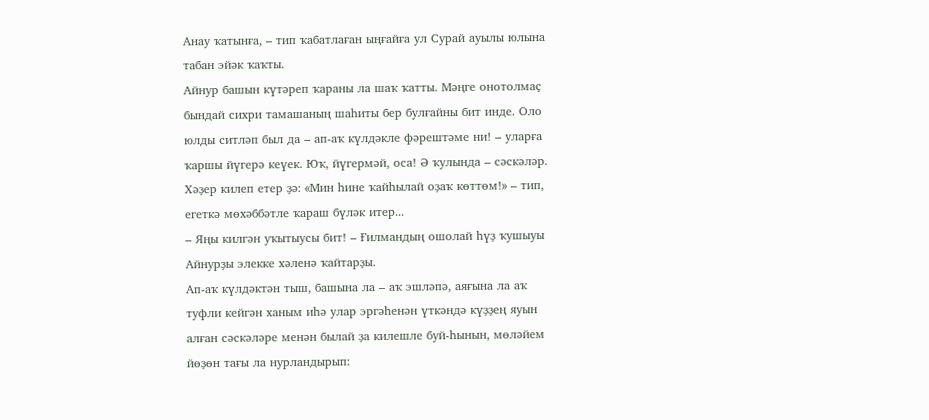Анау ҡатынға, – тип ҡабатлаған ыңғайға ул Сурай ауылы юлына табан эйәк ҡаҡты.
Айнур башын күтәреп ҡараны ла шаҡ ҡатты. Мәңге онотолмаҫ бындай сихри тамашаның шаһиты бер булғайны бит инде. Оло юлды ситләп был да – ап-аҡ күлдәкле фәрештәме ни! – уларға ҡаршы йүгерә кеүек. Юҡ, йүгермәй, оса! Ә ҡулында – сәскәләр. Хәҙер килеп етер ҙә: «Мин һине ҡайһылай оҙаҡ көттөм!» – тип, егеткә мөхәббәтле ҡараш бүләк итер...
– Яңы килгән уҡытыусы бит! – Ғилмандың ошолай һүҙ ҡушыуы Айнурҙы элекке хәленә ҡайтарҙы.
Ап-аҡ күлдәктән тыш, башына ла – аҡ эшләпә, аяғына ла аҡ туфли кейгән ханым иһә улар эргәһенән үткәндә күҙҙең яуын алған сәскәләре менән былай ҙа килешле буй-һынын, мөләйем йөҙөн тағы ла нурландырып: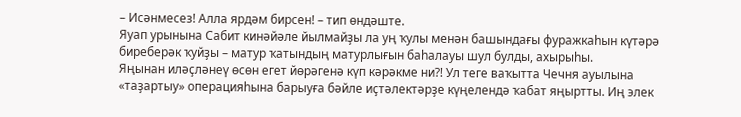– Исәнмесез! Алла ярдәм бирсен! – тип өндәште.
Яуап урынына Сабит кинәйәле йылмайҙы ла уң ҡулы менән башындағы фуражкаһын күтәрә биреберәк ҡуйҙы – матур ҡатындың матурлығын баһалауы шул булды, ахырыһы.
Яңынан иләҫләнеү өсөн егет йөрәгенә күп кәрәкме ни?! Ул теге ваҡытта Чечня ауылына «таҙартыу» операцияһына барыуға бәйле иҫтәлектәрҙе күңелендә ҡабат яңыртты. Иң элек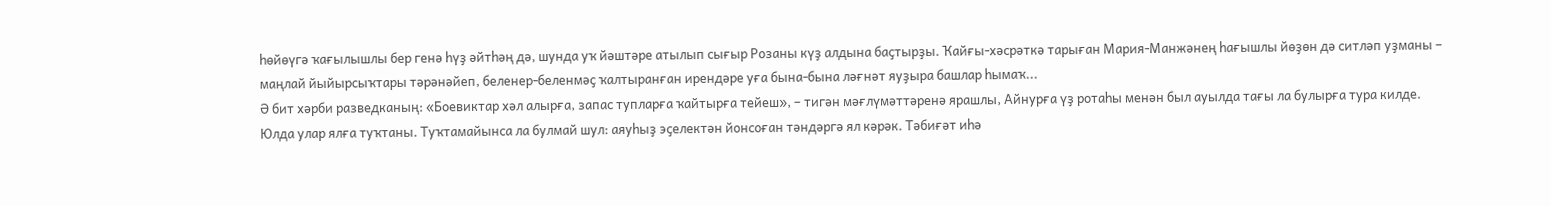һөйөүгә ҡағылышлы бер генә һүҙ әйтһәң дә, шунда уҡ йәштәре атылып сығыр Розаны күҙ алдына баҫтырҙы. Ҡайғы-хәсрәткә тарыған Мария-Манжәнең һағышлы йөҙөн дә ситләп уҙманы – маңлай йыйырсыҡтары тәрәнәйеп, беленер-беленмәҫ ҡалтыранған ирендәре уға бына-бына ләғнәт яуҙыра башлар һымаҡ...
Ә бит хәрби разведканың: «Боевиктар хәл алырға, запас тупларға ҡайтырға тейеш», – тигән мәғлүмәттәренә ярашлы, Айнурға үҙ ротаһы менән был ауылда тағы ла булырға тура килде. Юлда улар ялға туҡтаны. Туҡтамайынса ла булмай шул: аяуһыҙ эҫелектән йонсоған тәндәргә ял кәрәк. Тәбиғәт иһә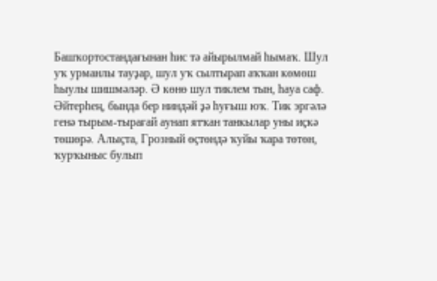Башҡортостандағынан һис тә айырылмай һымаҡ. Шул уҡ урманлы тауҙар, шул уҡ сылтырап аҡҡан көмөш һыулы шишмәләр. Ә көнө шул тиклем тын, һауа саф. Әйтерһең, бында бер ниндәй ҙә һуғыш юҡ. Тик эргәлә генә тырым-тырағай аунап ятҡан танкылар уны иҫкә төшөрә. Алыҫта, Грозный өҫтөндә ҡуйы ҡара төтөн, ҡурҡыныс булып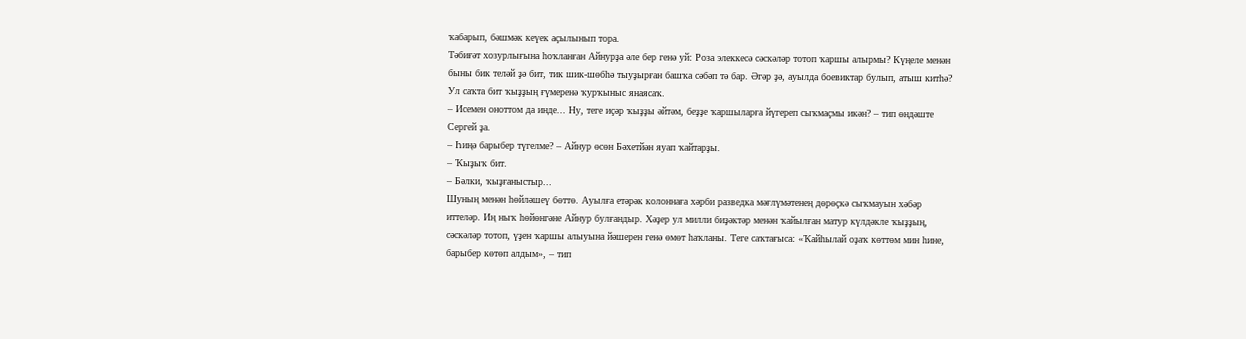ҡабарып, бәшмәк кеүек аҫылынып тора.
Тәбиғәт хозурлығына һоҡланған Айнурҙа әле бер генә уй: Роза элеккесә сәскәләр тотоп ҡаршы алырмы? Күңеле менән быны бик теләй ҙә бит, тик шик-шөбһә тыуҙырған башҡа сәбәп тә бар. Әгәр ҙә, ауылда боевиктар булып, атыш китһә? Ул саҡта бит ҡыҙҙың ғүмеренә ҡурҡыныс янаясаҡ.
– Исемен оноттом да инде... Ну, теге иҫәр ҡыҙҙы әйтәм, беҙҙе ҡаршыларға йүгереп сыҡмаҫмы икән? – тип өндәште Сергей ҙа.
– Һиңә барыбер түгелме? – Айнур өсөн Бәхетйән яуап ҡайтарҙы.
– Ҡыҙыҡ бит.
– Бәлки, ҡыҙғаныстыр...
Шуның менән һөйләшеү бөттө. Ауылға етәрәк колоннаға хәрби разведка мәғлүмәтенең дөрөҫкә сыҡмауын хәбәр иттеләр. Иң ныҡ һөйөнгәне Айнур булғандыр. Хәҙер ул милли биҙәктәр менән ҡайылған матур күлдәкле ҡыҙҙың, сәскәләр тотоп, үҙен ҡаршы алыуына йәшерен генә өмөт һаҡланы. Теге саҡтағыса: «Ҡайһылай оҙаҡ көттөм мин һине, барыбер көтөп алдым», – тип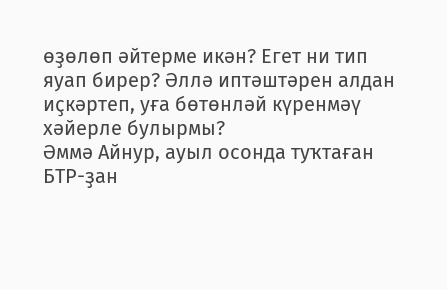өҙөлөп әйтерме икән? Егет ни тип яуап бирер? Әллә иптәштәрен алдан иҫкәртеп, уға бөтөнләй күренмәү хәйерле булырмы?
Әммә Айнур, ауыл осонда туҡтаған БТР-ҙан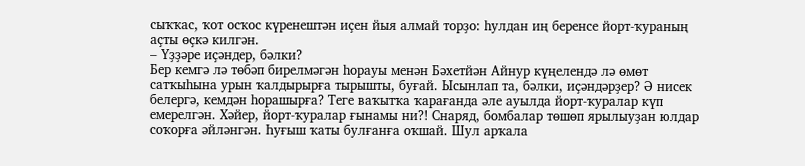сыҡҡас, ҡот осҡос күренештән иҫен йыя алмай торҙо: һулдан иң беренсе йорт-ҡураның аҫты өҫкә килгән.
– Үҙҙәре иҫәндер, бәлки?
Бер кемгә лә төбәп бирелмәгән һорауы менән Бәхетйән Айнур күңелендә лә өмөт сатҡыһына урын ҡалдырырға тырышты, буғай. Ысынлап та, бәлки, иҫәндәрҙер? Ә нисек белергә, кемдән һорашырға? Теге ваҡытҡа ҡарағанда әле ауылда йорт-ҡуралар күп емерелгән. Хәйер, йорт-ҡуралар ғынамы ни?! Снаряд, бомбалар төшөп ярылыуҙан юлдар соҡорға әйләнгән. Һуғыш ҡаты булғанға оҡшай. Шул арҡала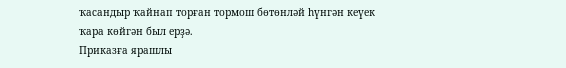ҡасандыр ҡайнап торған тормош бөтөнләй һүнгән кеүек ҡара көйгән был ерҙә.
Приказға ярашлы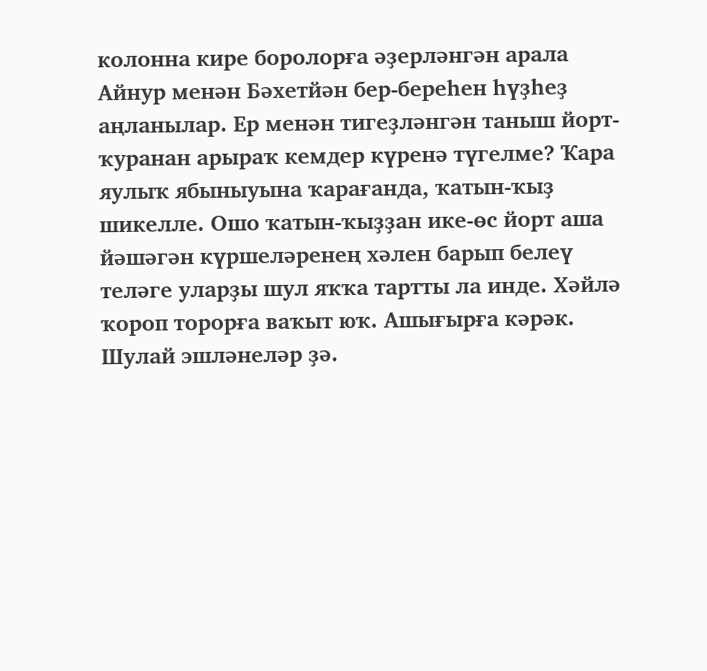колонна кире боролорға әҙерләнгән арала Айнур менән Бәхетйән бер-береһен һүҙһеҙ аңланылар. Ер менән тигеҙләнгән таныш йорт-ҡуранан арыраҡ кемдер күренә түгелме? Ҡара яулыҡ ябыныуына ҡарағанда, ҡатын-ҡыҙ шикелле. Ошо ҡатын-ҡыҙҙан ике-өс йорт аша йәшәгән күршеләренең хәлен барып белеү теләге уларҙы шул яҡҡа тартты ла инде. Хәйлә ҡороп торорға ваҡыт юҡ. Ашығырға кәрәк. Шулай эшләнеләр ҙә.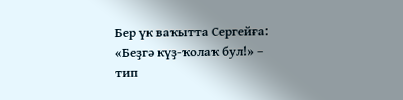Бер үк ваҡытта Сергейға: «Беҙгә күҙ-ҡолаҡ бул!» – тип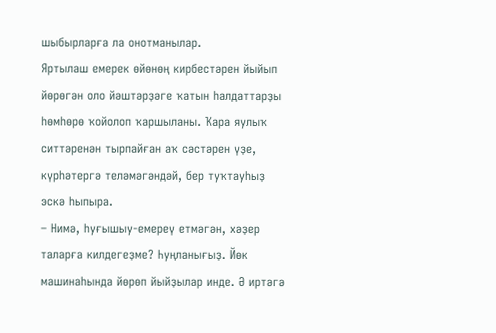шыбырларға ла онотманылар.
Яртылаш емерек өйөнөң кирбестәрен йыйып йөрөгән оло йәштәрҙәге ҡатын һалдаттарҙы һөмһөрө ҡойолоп ҡаршыланы. Ҡара яулыҡ ситтәренән тырпайған аҡ сәстәрен үҙе, күрһәтергә теләмәгәндәй, бер туҡтауһыҙ эскә һыпыра.
– Нимә, һуғышыу-емереү етмәгән, хәҙер таларға килдегеҙме? Һуңланығыҙ. Йөк машинаһында йөрөп йыйҙылар инде. Ә иртәгә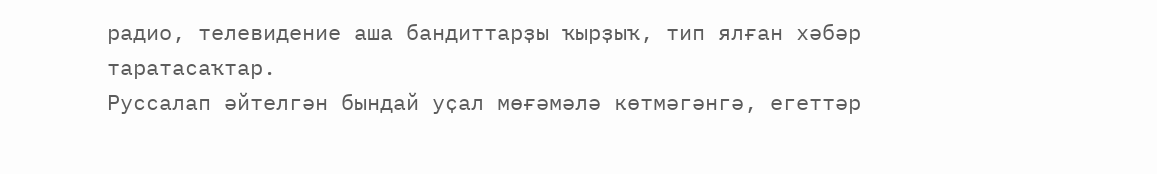радио, телевидение аша бандиттарҙы ҡырҙыҡ, тип ялған хәбәр таратасаҡтар.
Руссалап әйтелгән бындай уҫал мөғәмәлә көтмәгәнгә, егеттәр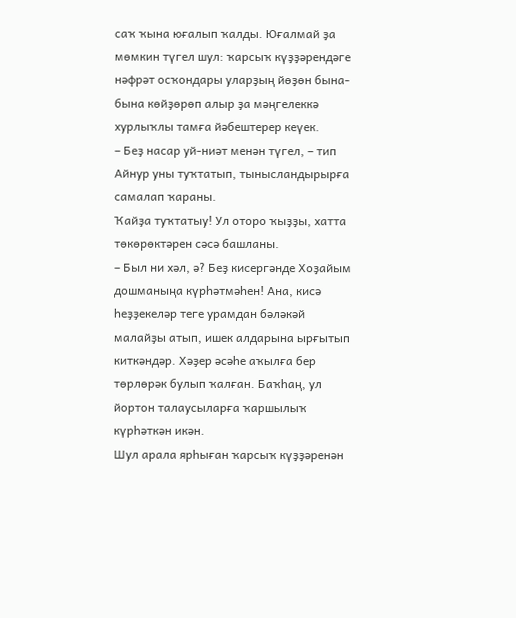саҡ ҡына юғалып ҡалды. Юғалмай ҙа мөмкин түгел шул: ҡарсыҡ күҙҙәрендәге нәфрәт осҡондары уларҙың йөҙөн бына-бына көйҙөрөп алыр ҙа мәңгелеккә хурлыҡлы тамға йәбештерер кеүек.
– Беҙ насар уй-ниәт менән түгел, – тип Айнур уны туҡтатып, тынысландырырға самалап ҡараны.
Ҡайҙа туҡтатыу! Ул оторо ҡыҙҙы, хатта төкөрөктәрен сәсә башланы.
– Был ни хәл, ә? Беҙ кисергәнде Хоҙайым дошманыңа күрһәтмәһен! Ана, кисә һеҙҙекеләр теге урамдан бәләкәй малайҙы атып, ишек алдарына ырғытып киткәндәр. Хәҙер әсәһе аҡылға бер төрлөрәк булып ҡалған. Баҡһаң, ул йортон талаусыларға ҡаршылыҡ күрһәткән икән.
Шул арала ярһыған ҡарсыҡ күҙҙәренән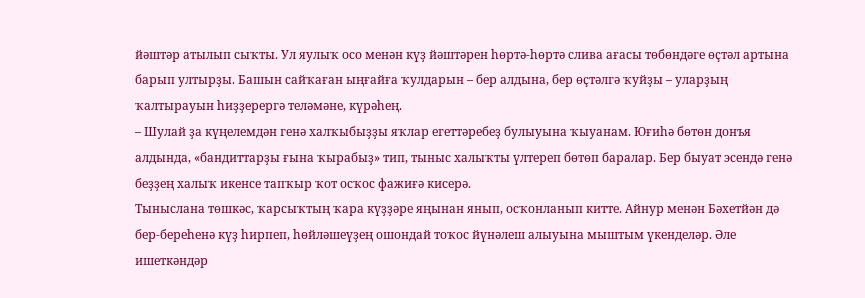йәштәр атылып сыҡты. Ул яулыҡ осо менән күҙ йәштәрен һөртә-һөртә слива ағасы төбөндәге өҫтәл артына барып ултырҙы. Башын сайҡаған ыңғайға ҡулдарын – бер алдына, бер өҫтәлгә ҡуйҙы – уларҙың ҡалтырауын һиҙҙерергә теләмәне, күрәһең.
– Шулай ҙа күңелемдән генә халҡыбыҙҙы яҡлар егеттәребеҙ булыуына ҡыуанам. Юғиһә бөтөн донъя алдында, «бандиттарҙы ғына ҡырабыҙ» тип, тыныс халыҡты үлтереп бөтөп баралар. Бер быуат эсендә генә беҙҙең халыҡ икенсе тапҡыр ҡот осҡос фажиғә кисерә.
Тыныслана төшкәс, ҡарсыҡтың ҡара күҙҙәре яңынан янып, осҡонланып китте. Айнур менән Бәхетйән дә бер-береһенә күҙ һирпеп, һөйләшеүҙең ошондай тоҡос йүнәлеш алыуына мыштым үкенделәр. Әле ишеткәндәр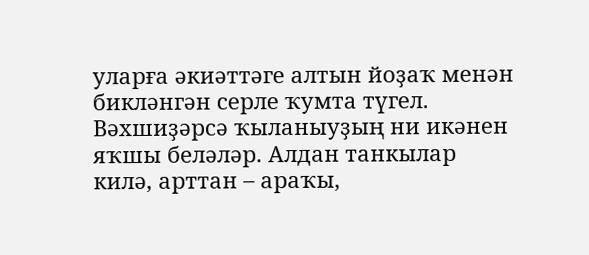уларға әкиәттәге алтын йоҙаҡ менән бикләнгән серле ҡумта түгел. Вәхшиҙәрсә ҡыланыуҙың ни икәнен яҡшы беләләр. Алдан танкылар килә, арттан – араҡы,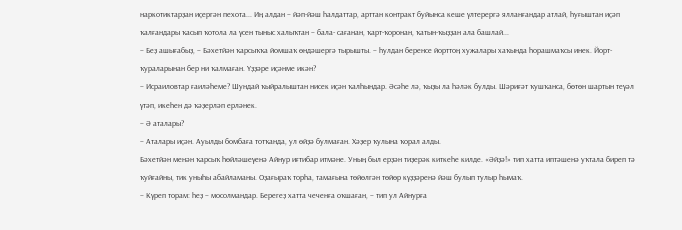наркотиктарҙан иҫергән пехота... Иң алдан – йәп-йәш һалдаттар, арттан контракт буйынса кеше үлтерергә ялланғандар атлай, һуғыштан иҫәп ҡалғандары ҡасып ҡотола ла үсен тыныс халыҡтан – бала- сағанан, ҡарт-ҡоронан, ҡатын-ҡыҙҙан ала башлай...
– Беҙ ашығабыҙ, – Бәхетйән ҡарсыҡҡа йомшаҡ өндәшергә тырышты. – һулдан беренсе йорттоң хужалары хаҡында һорашмаҡсы инек. Йорт-ҡураларынан бер ни ҡалмаған. Үҙҙәре иҫәнме икән?
– Исраиловтар ғаиләһеме? Шундай ҡыйралыштан нисек иҫән ҡалһындар. Әсәһе лә, ҡыҙы ла һәләк булды. Шәриғәт ҡушҡанса, бөтөн шартын теүәл үтәп, икеһен дә ҡәҙерләп ерләнек.
– Ә аталары?
– Аталары иҫән. Ауылды бомбаға тотҡанда, ул өйҙә булмаған. Хәҙер ҡулына ҡорал алды.
Бәхетйән менән ҡарсыҡ һөйләшеүенә Айнур иғтибар итмәне. Уның был ерҙән тиҙерәк киткеһе килде. «Әйҙә!» тип хатта иптәшенә уҡтала биреп тә ҡуйғайны, тик уныһы абайламаны. Оҙағыраҡ торһа, тамағына төйөлгән төйөр күҙҙәренә йәш булып тулыр һымаҡ.
– Күреп торам: һеҙ – мосолмандар. Берегеҙ хатта чеченға оҡшаған, – тип ул Айнурға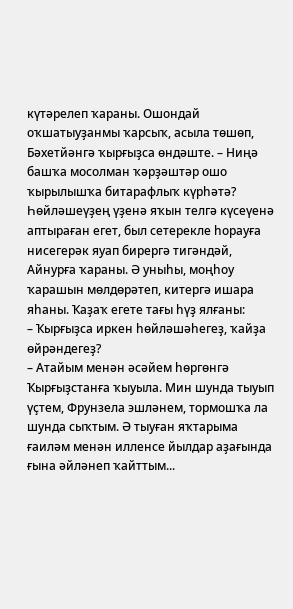күтәрелеп ҡараны. Ошондай оҡшатыуҙанмы ҡарсыҡ, асыла төшөп, Бәхетйәнгә ҡырғыҙса өндәште. – Ниңә башҡа мосолман ҡәрҙәштәр ошо ҡырылышҡа битарафлыҡ күрһәтә?
Һөйләшеүҙең үҙенә яҡын телгә күсеүенә аптыраған егет, был сетерекле һорауға нисегерәк яуап бирергә тигәндәй, Айнурға ҡараны. Ә уныһы, моңһоу ҡарашын мөлдөрәтеп, китергә ишара яһаны. Ҡаҙаҡ егете тағы һүҙ ялғаны:
– Ҡырғыҙса иркен һөйләшәһегеҙ, ҡайҙа өйрәндегеҙ?
– Атайым менән әсәйем һөргөнгә Ҡырғыҙстанға ҡыуыла. Мин шунда тыуып үҫтем, Фрунзела эшләнем, тормошҡа ла шунда сыҡтым. Ә тыуған яҡтарыма ғаиләм менән илленсе йылдар аҙағында ғына әйләнеп ҡайттым...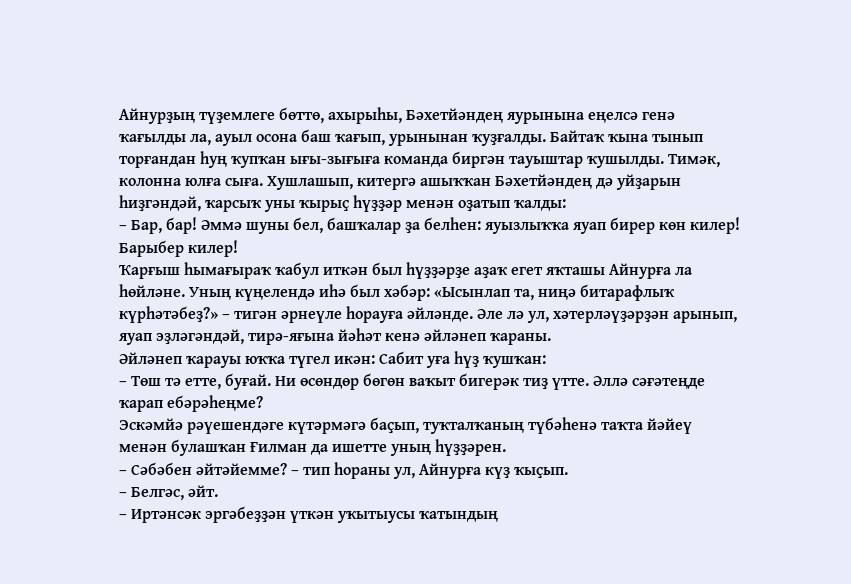Айнурҙың түҙемлеге бөттө, ахырыһы, Бәхетйәндең яурынына еңелсә генә ҡағылды ла, ауыл осона баш ҡағып, урынынан ҡуҙғалды. Байтаҡ ҡына тынып торғандан һуң ҡупҡан ығы-зығыға команда биргән тауыштар ҡушылды. Тимәк, колонна юлға сыға. Хушлашып, китергә ашыҡҡан Бәхетйәндең дә уйҙарын һиҙгәндәй, ҡарсыҡ уны ҡырыҫ һүҙҙәр менән оҙатып ҡалды:
– Бар, бар! Әммә шуны бел, башҡалар ҙа белһен: яуызлыҡҡа яуап бирер көн килер! Барыбер килер!
Ҡарғыш һымағыраҡ ҡабул иткән был һүҙҙәрҙе аҙаҡ егет яҡташы Айнурға ла һөйләне. Уның күңелендә иһә был хәбәр: «Ысынлап та, ниңә битарафлыҡ күрһәтәбеҙ?» – тигән әрнеүле һорауға әйләнде. Әле лә ул, хәтерләүҙәрҙән арынып, яуап эҙләгәндәй, тирә-яғына йәһәт кенә әйләнеп ҡараны.
Әйләнеп ҡарауы юҡҡа түгел икән: Сабит уға һүҙ ҡушҡан:
– Төш тә етте, буғай. Ни өсөндөр бөгөн ваҡыт бигерәк тиҙ үтте. Әллә сәғәтеңде ҡарап ебәрәһеңме?
Эскәмйә рәүешендәге күтәрмәгә баҫып, туҡталҡаның түбәһенә таҡта йәйеү менән булашҡан Ғилман да ишетте уның һүҙҙәрен.
– Сәбәбен әйтәйемме? – тип һораны ул, Айнурға күҙ ҡыҫып.
– Белгәс, әйт.
– Иртәнсәк эргәбеҙҙән үткән уҡытыусы ҡатындың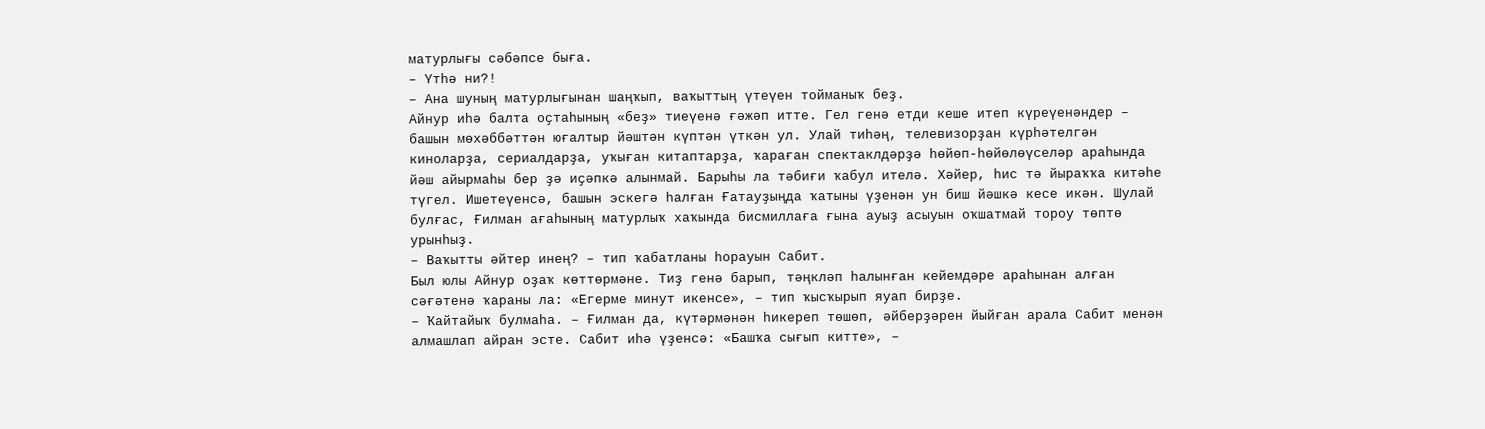матурлығы сәбәпсе быға.
– Үтһә ни?!
– Ана шуның матурлығынан шаңҡып, ваҡыттың үтеүен тойманыҡ беҙ.
Айнур иһә балта оҫтаһының «беҙ» тиеүенә ғәжәп итте. Гел генә етди кеше итеп күреүенәндер – башын мөхәббәттән юғалтыр йәштән күптән үткән ул. Улай тиһәң, телевизорҙан күрһәтелгән киноларҙа, сериалдарҙа, уҡыған китаптарҙа, ҡараған спектаклдәрҙә һөйөп-һөйөлөүселәр араһында йәш айырмаһы бер ҙә иҫәпкә алынмай. Барыһы ла тәбиғи ҡабул ителә. Хәйер, һис тә йыраҡҡа китәһе түгел. Ишетеүенсә, башын эскегә һалған Ғатауҙыңда ҡатыны үҙенән ун биш йәшкә кесе икән. Шулай булғас, Ғилман ағаһының матурлыҡ хаҡында бисмиллаға ғына ауыҙ асыуын оҡшатмай тороу төптө урынһыҙ.
– Ваҡытты әйтер инең? – тип ҡабатланы һорауын Сабит.
Был юлы Айнур оҙаҡ көттөрмәне. Тиҙ генә барып, тәңкләп һалынған кейемдәре араһынан алған сәғәтенә ҡараны ла: «Егерме минут икенсе», – тип ҡысҡырып яуап бирҙе.
– Ҡайтайыҡ булмаһа. – Ғилман да, күтәрмәнән һикереп төшөп, әйберҙәрен йыйған арала Сабит менән алмашлап айран эсте. Сабит иһә үҙенсә: «Башҡа сығып китте», –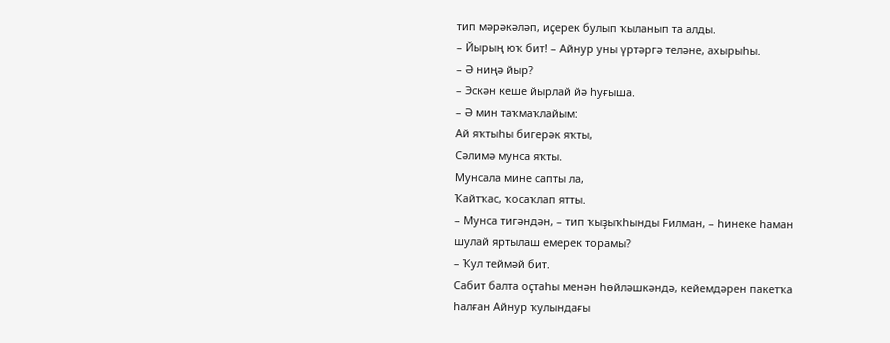тип мәрәкәләп, иҫерек булып ҡыланып та алды.
– Йырың юҡ бит! – Айнур уны үртәргә теләне, ахырыһы.
– Ә ниңә йыр?
– Эскән кеше йырлай йә һуғыша.
– Ә мин таҡмаҡлайым:
Ай яҡтыһы бигерәк яҡты,
Сәлимә мунса яҡты.
Мунсала мине сапты ла,
Ҡайтҡас, ҡосаҡлап ятты.
– Мунса тигәндән, – тип ҡыҙыҡһынды Fилман, – һинеке һаман шулай яртылаш емерек торамы?
– Ҡул теймәй бит.
Сабит балта оҫтаһы менән һөйләшкәндә, кейемдәрен пакетҡа һалған Айнур ҡулындағы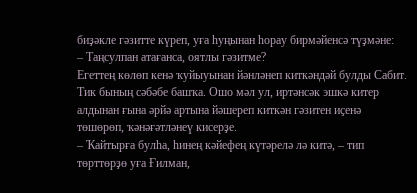биҙәкле гәзитте күреп, уға һуңынан һорау бирмәйенсә түҙмәне:
– Таңсулпан атағанса, оятлы гәзитме?
Егеттең көлөп кенә ҡуйыуынан йәнләнеп киткәндәй булды Сабит. Тик бының сәбәбе башҡа. Ошо мәл ул, иртәнсәк эшкә китер алдынан ғына әрйә артына йәшереп киткән гәзитен иҫенә төшөрөп, ҡәнәғәтләнеү кисерҙе.
– Ҡайтырға булһа, һинең кәйефең күтәрелә лә китә, – тип төрттөрҙө уға Ғилман,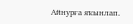Айнурға яҡынлап.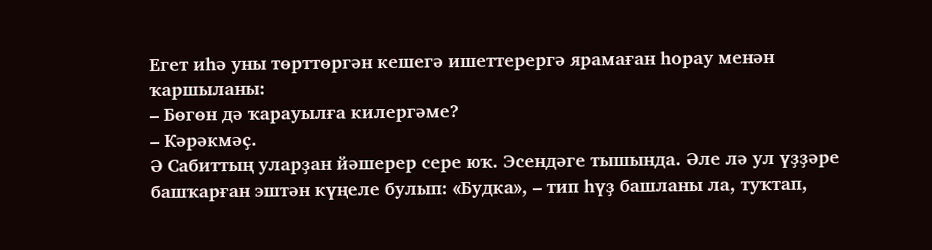Егет иһә уны төрттөргән кешегә ишеттерергә ярамаған һорау менән ҡаршыланы:
– Бөгөн дә ҡарауылға килергәме?
– Кәрәкмәҫ.
Ә Сабиттың уларҙан йәшерер сере юҡ. Эсендәге тышында. Әле лә ул үҙҙәре башҡарған эштән күңеле булып: «Будка», – тип һүҙ башланы ла, туҡтап,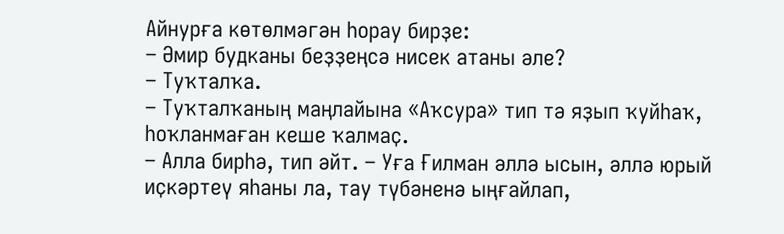Айнурға көтөлмәгән һорау бирҙе:
– Әмир будканы беҙҙеңсә нисек атаны әле?
– Туҡталҡа.
– Туҡталҡаның маңлайына «Аҡсура» тип тә яҙып ҡуйһаҡ, һоҡланмаған кеше ҡалмаҫ.
– Алла бирһә, тип әйт. – Уға Ғилман әллә ысын, әллә юрый иҫкәртеү яһаны ла, тау түбәненә ыңғайлап,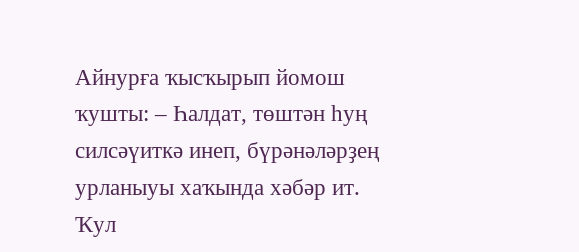Айнурға ҡысҡырып йомош ҡушты: – Һалдат, төштән һуң силсәүиткә инеп, бүрәнәләрҙең урланыуы хаҡында хәбәр ит. Ҡул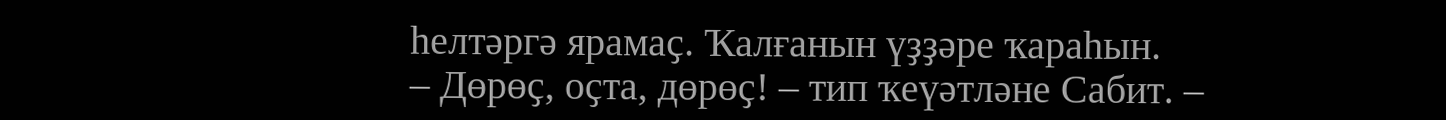һелтәргә ярамаҫ. Ҡалғанын үҙҙәре ҡараһын.
– Дөрөҫ, оҫта, дөрөҫ! – тип ҡеүәтләне Сабит. –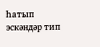Һатып эскәндәр тип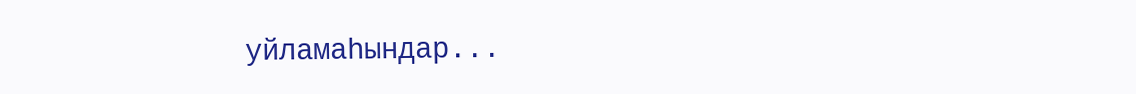уйламаһындар...